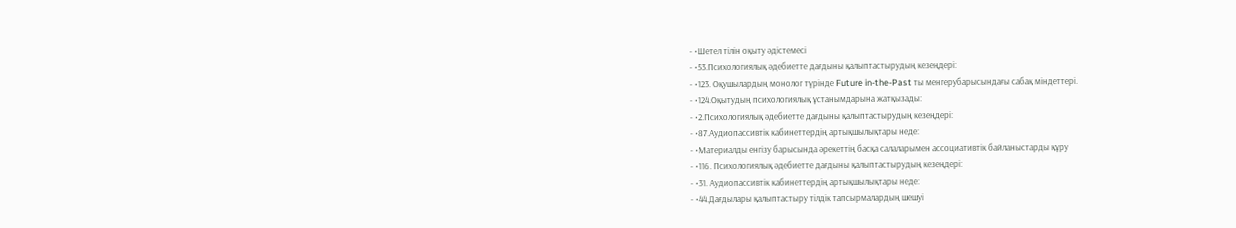- •Шетел тілін оқыту әдістемесі
- •53.Психологиялық әдебиетте дағдыны қалыптастырудың кезеңдері:
- •123. Оқушылардың монолог түрінде Future in-the-Past ты менгерубарысындағы сабақ міндеттері.
- •124.Оқытудың психологиялық ұстанымдарына жатқызады:
- •2.Психологиялық әдебиетте дағдыны қалыптастырудың кезеңдері:
- •87.Аудиопассивтік кабинеттердің артықшылықтары неде:
- •Материалды енгізу барысында әрекеттің басқа салаларымен ассоциативтік байланыстарды құру
- •116. Психологиялық әдебиетте дағдыны қалыптастырудың кезеңдері:
- •31. Аудиопассивтік кабинеттердің артықшылықтары неде:
- •44.Дағдылары қалыптастыру тілдік тапсырмалардың шешуі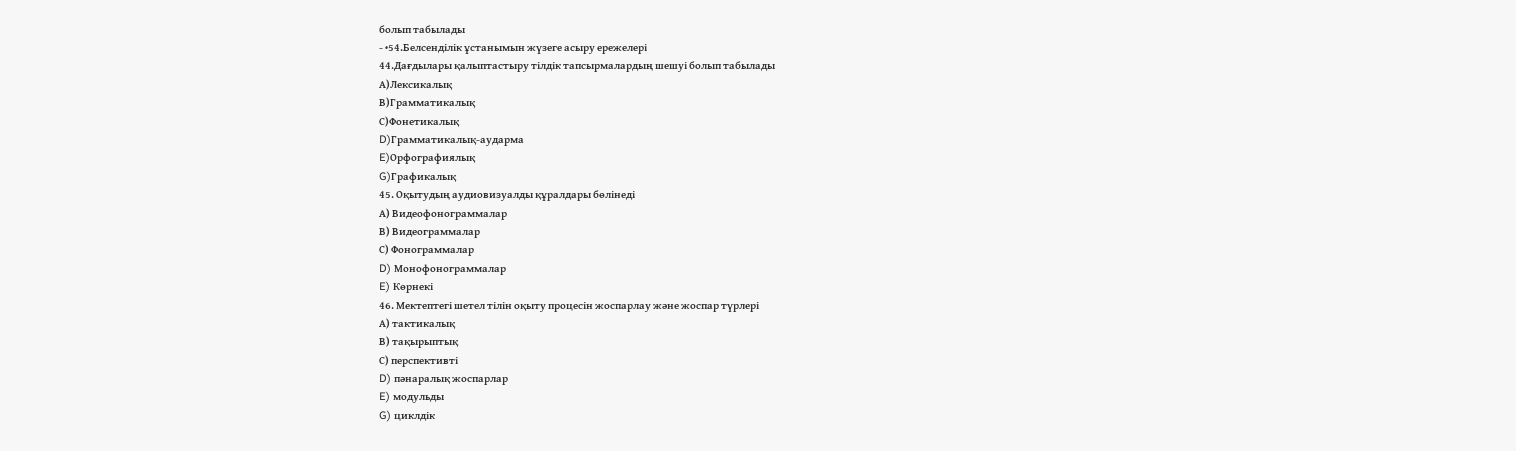болып табылады
- •54.Белсенділік ұстанымын жүзеге асыру ережелері
44.Дағдылары қалыптастыру тілдік тапсырмалардың шешуі болып табылады
А)Лексикалық
В)Грамматикалық
С)Фонетикалық
D)Грамматикалық-аударма
E)Орфографиялық
G)Графикалық
45. Оқытудың аудиовизуалды құралдары бөлінеді
А) Видеофонограммалар
В) Видеограммалар
С) Фонограммалар
D) Монофонограммалар
E) Көрнекі
46. Мектептегі шетел тілін оқыту процесін жоспарлау және жоспар түрлері
А) тактикалық
В) тақырыптық
С) перспективті
D) пәнаралық жоспарлар
E) модульды
G) циклдік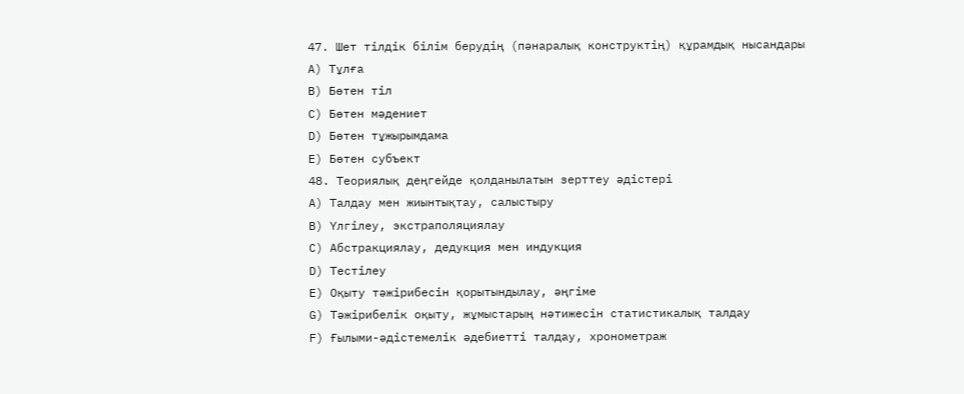47. Шет тілдік білім берудің (пәнаралық конструктің) құрамдық нысандары
А) Тұлға
В) Бөтен тіл
С) Бөтен мәдениет
D) Бөтен тұжырымдама
E) Бөтен субъект
48. Теориялық деңгейде қолданылатын зерттеу әдістері
А) Талдау мен жиынтықтау, салыстыру
В) Үлгілеу, экстраполяциялау
С) Абстракциялау, дедукция мен индукция
D) Тестілеу
E) Оқыту тәжірибесін қорытындылау, әңгіме
G) Тәжірибелік оқыту, жұмыстарың нәтижесін статистикалық талдау
F) Ғылыми-әдістемелік әдебиетті талдау, хронометраж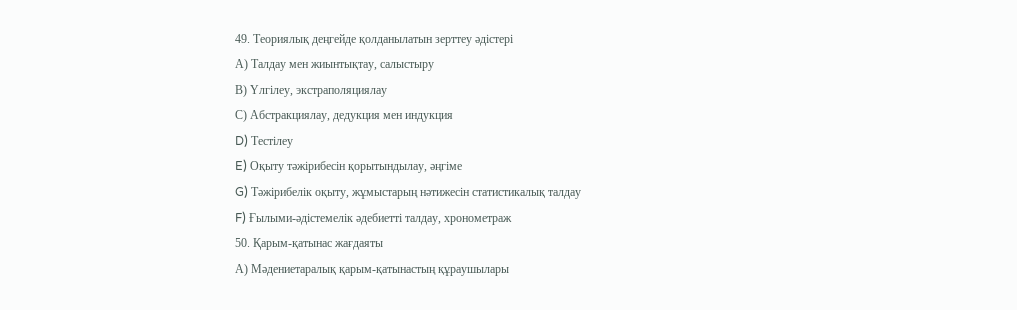49. Теориялық деңгейде қолданылатын зерттеу әдістері
А) Талдау мен жиынтықтау, салыстыру
В) Үлгілеу, экстраполяциялау
С) Абстракциялау, дедукция мен индукция
D) Тестілеу
E) Оқыту тәжірибесін қорытындылау, әңгіме
G) Тәжірибелік оқыту, жұмыстарың нәтижесін статистикалық талдау
F) Ғылыми-әдістемелік әдебиетті талдау, хронометраж
50. Қарым-қатынас жағдаяты
А) Мәдениетаралық қарым-қатынастың құраушылары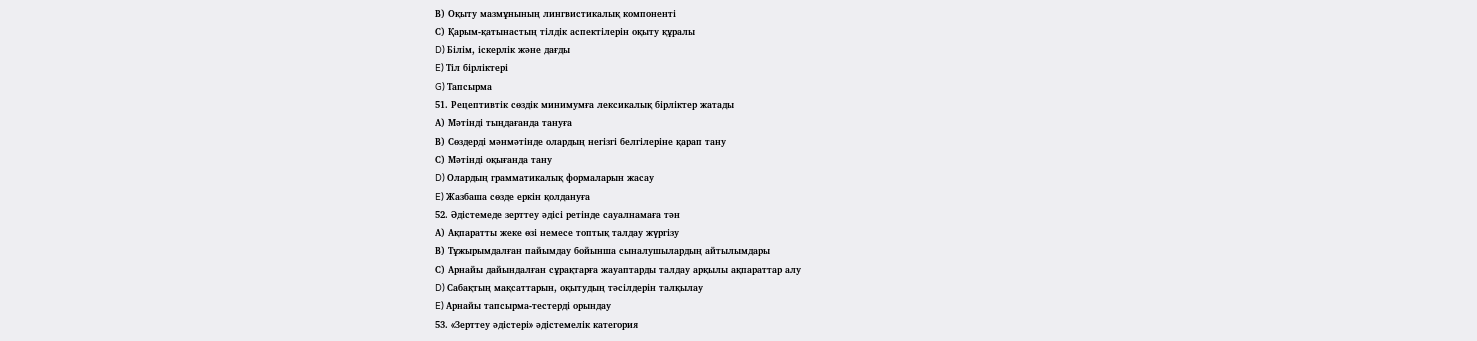В) Оқыту мазмұнының лингвистикалық компоненті
С) Қарым-қатынастың тілдік аспектілерін оқыту құралы
D) Білім, іскерлік және дағды
E) Тіл бірліктері
G) Тапсырма
51. Рецептивтік сөздік минимумға лексикалық бірліктер жатады
А) Мәтінді тыңдағанда тануға
В) Сөздерді мәнмәтінде олардың негізгі белгілеріне қарап тану
С) Мәтінді оқығанда тану
D) Олардың грамматикалық формаларын жасау
E) Жазбаша сөзде еркін қолдануға
52. Әдістемеде зерттеу әдісі ретінде сауалнамаға тән
А) Ақпаратты жеке өзі немесе топтық талдау жүргізу
В) Тұжырымдалған пайымдау бойынша сыналушылардың айтылымдары
С) Арнайы дайындалған сұрақтарға жауаптарды талдау арқылы ақпараттар алу
D) Сабақтың мақсаттарын, оқытудың тәсілдерін талқылау
E) Арнайы тапсырма-тестерді орындау
53. «Зерттеу әдістері» әдістемелік категория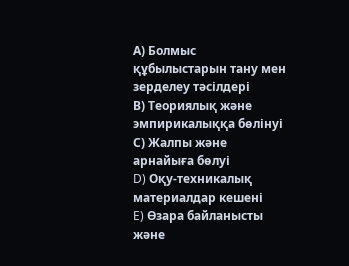А) Болмыс құбылыстарын тану мен зерделеу тәсілдері
В) Теориялық және эмпирикалыққа бөлінуі
С) Жалпы және арнайыға бөлуі
D) Оқу-техникалық материалдар кешені
E) Өзара байланысты және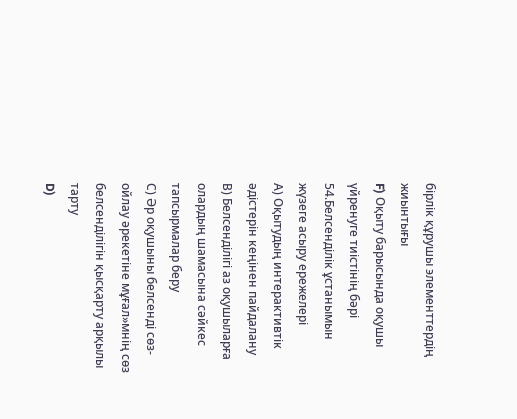бірлік құрушы элементтердің жиынтығы
F) Оқыту барысында оқушы үйренуге тиістінің бәрі
54.Белсенділік ұстанымын жүзеге асыру ережелері
А) Оқытудың интерактивтік әдістерін кеңінен пайдалану
В) Белсенділігі аз оқушыларға олардың шамасына сәйкес тапсырмалар беру
С) Әр оқушыны белсенді сөз-ойлау әрекетіне мұғал»мнің сөз белсенділігін қысқарту арқылы тарту
D)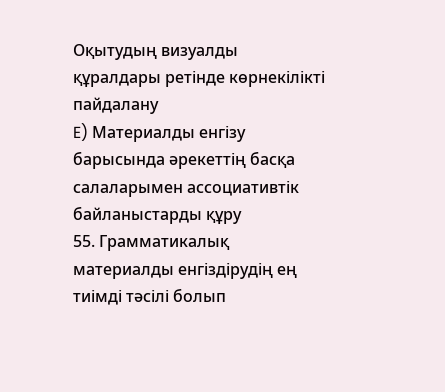Оқытудың визуалды құралдары ретінде көрнекілікті пайдалану
E) Материалды енгізу барысында әрекеттің басқа салаларымен ассоциативтік байланыстарды құру
55. Грамматикалық материалды енгіздірудің ең тиімді тәсілі болып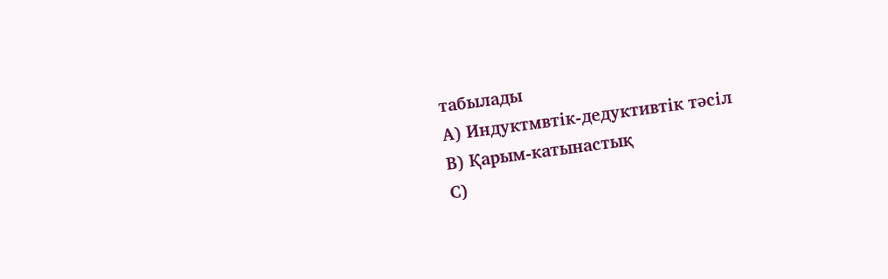табылады
А) Индуктмвтік-дедуктивтік тәсіл
В) Қарым-катынастық
С)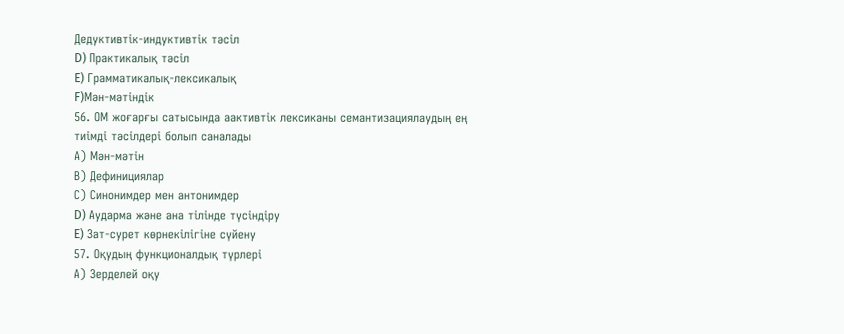Дедуктивтік-индуктивтік тәсіл
D) Практикалық тәсіл
E) Грамматикалық-лексикалық
F)Мән-мәтіндік
56. ОМ жоғарғы сатысында аактивтік лексиканы семантизациялаудың ең тиімді тәсілдері болып саналады
А) Мән-мәтін
В) Дефинициялар
С) Синонимдер мен антонимдер
D) Аударма және ана тілінде түсіндіру
E) Зат-сурет көрнекілігіне сүйену
57. Оқудың функционалдық түрлері
А) Зерделей оқу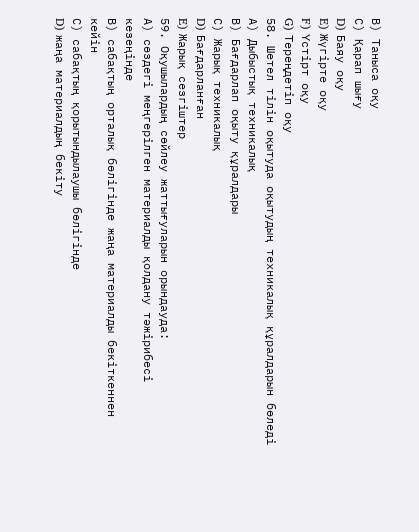В) Таныса оқу
С) Қарап шығу
D) Баяу оқу
E) Жүгірте оқу
F) Үстірт оқу
G) Тереңдетіп оқу
58. Шетел тілін оқытуда оқытудың техникалық құралдарын бөледі
А) Дыбыстық техникалық
В) Бағдарлап оқыту құралдары
С) Жарық техникалық
D) Бағдарланған
E) Жарық сезгіштер
59. Оқушылардың сөйлеу жаттығуларын орындауда:
А) сөздегі меңгерілген материалды қолдану тәжірибесі кезеңінде
В) сабақтың орталық бөлігінде жаңа материалды бекіткеннен кейін
С) сабақтың қорытындылаушы бөлігінде
D) жаңа материалдың бекіту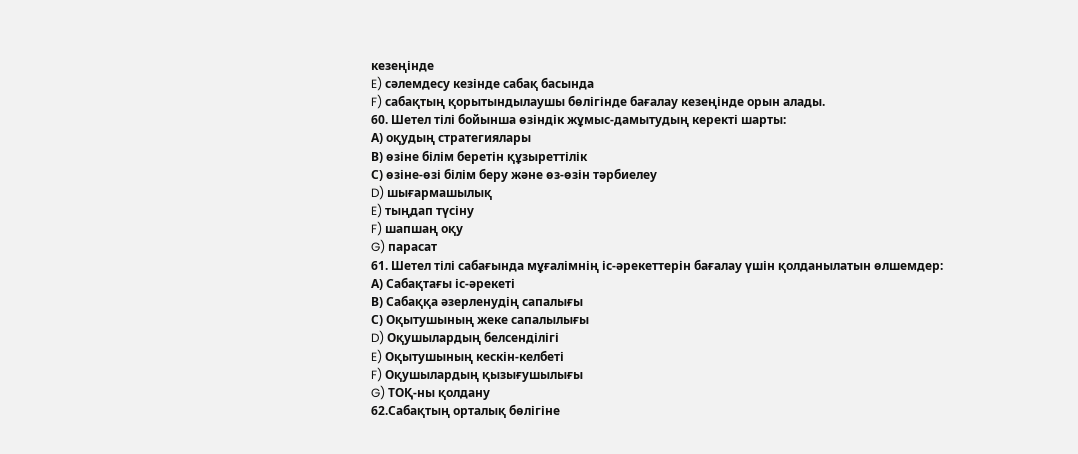кезеңінде
E) сәлемдесу кезінде сабақ басында
F) сабақтың қорытындылаушы бөлігінде бағалау кезеңінде орын алады.
60. Шетел тілі бойынша өзіндік жұмыс-дамытудың керекті шарты:
А) оқудың стратегиялары
В) өзіне білім беретін құзыреттілік
С) өзіне-өзі білім беру және өз-өзін тәрбиелеу
D) шығармашылық
E) тыңдап түсіну
F) шапшаң оқу
G) парасат
61. Шетел тілі сабағында мұғалімнің іс-әрекеттерін бағалау үшін қолданылатын өлшемдер:
А) Сабақтағы іс-әрекеті
В) Сабаққа әзерленудің сапалығы
С) Оқытушының жеке сапалылығы
D) Оқушылардың белсенділігі
E) Оқытушының кескін-келбеті
F) Оқушылардың қызығушылығы
G) ТОҚ-ны қолдану
62.Сабақтың орталық бөлігіне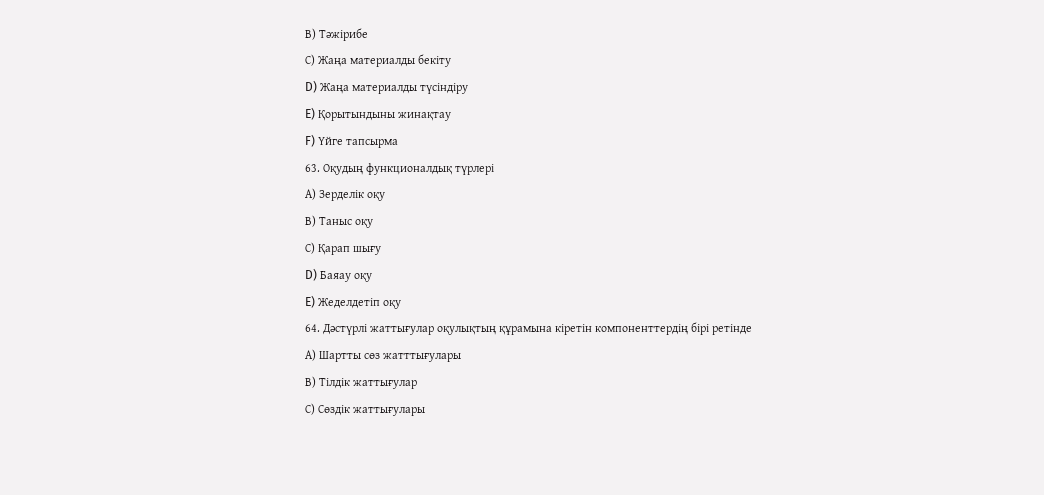В) Тәжірибе
С) Жаңа материалды бекіту
D) Жаңа материалды түсіндіру
E) Қорытындыны жинақтау
F) Үйге тапсырма
63. Оқудың функционалдық түрлері
А) Зерделік оқу
В) Таныс оқу
С) Қарап шығу
D) Баяау оқу
E) Жеделдетіп оқу
64. Дәстүрлі жаттығулар оқулықтың құрамына кіретін компоненттердің бірі ретінде
А) Шартты сөз жатттығулары
В) Тілдік жаттығулар
С) Сөздік жаттығулары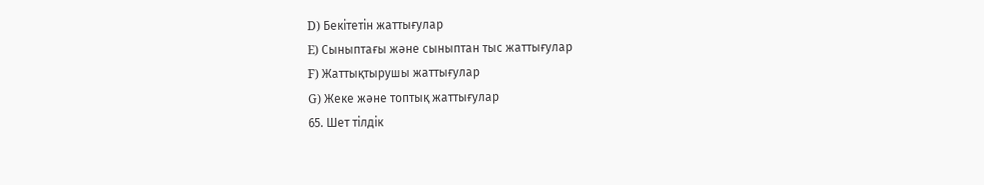D) Бекітетін жаттығулар
E) Сыныптағы және сыныптан тыс жаттығулар
F) Жаттықтырушы жаттығулар
G) Жеке және топтық жаттығулар
65. Шет тілдік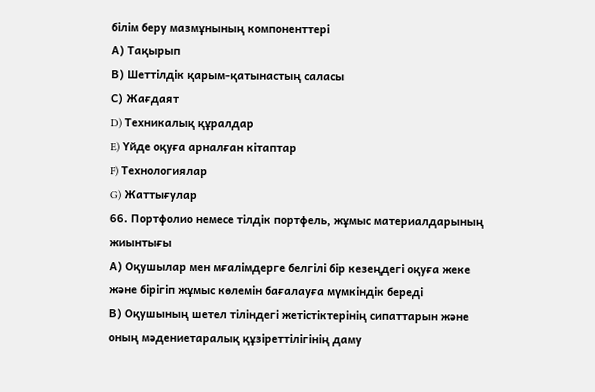білім беру мазмұнының компоненттері
А) Тақырып
В) Шеттілдік қарым-қатынастың саласы
С) Жағдаят
D) Техникалық құралдар
E) Үйде оқуға арналған кітаптар
F) Технологиялар
G) Жаттығулар
66. Портфолио немесе тілдік портфель, жұмыс материалдарының жиынтығы
А) Оқушылар мен мғалімдерге белгілі бір кезеңдегі оқуға жеке және бірігіп жұмыс көлемін бағалауға мүмкіндік береді
В) Оқушының шетел тіліндегі жетістіктерінің сипаттарын және оның мәдениетаралық құзіреттілігінің даму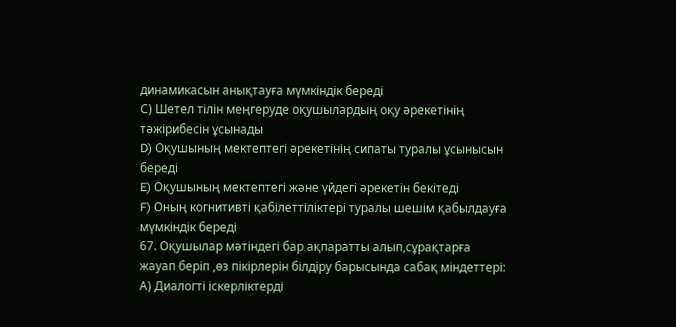динамикасын анықтауға мүмкіндік береді
С) Шетел тілін меңгеруде оқушылардың оқу әрекетінің тәжірибесін ұсынады
D) Оқушының мектептегі әрекетінің сипаты туралы ұсынысын береді
E) Оқушының мектептегі және үйдегі әрекетін бекітеді
F) Оның когнитивті қабілеттіліктері туралы шешім қабылдауға мүмкіндік береді
67. Оқушылар мәтіндегі бар ақпаратты алып,сұрақтарға жауап беріп ,өз пікірлерін білдіру барысында сабақ міндеттері:
А) Диалогті іскерліктерді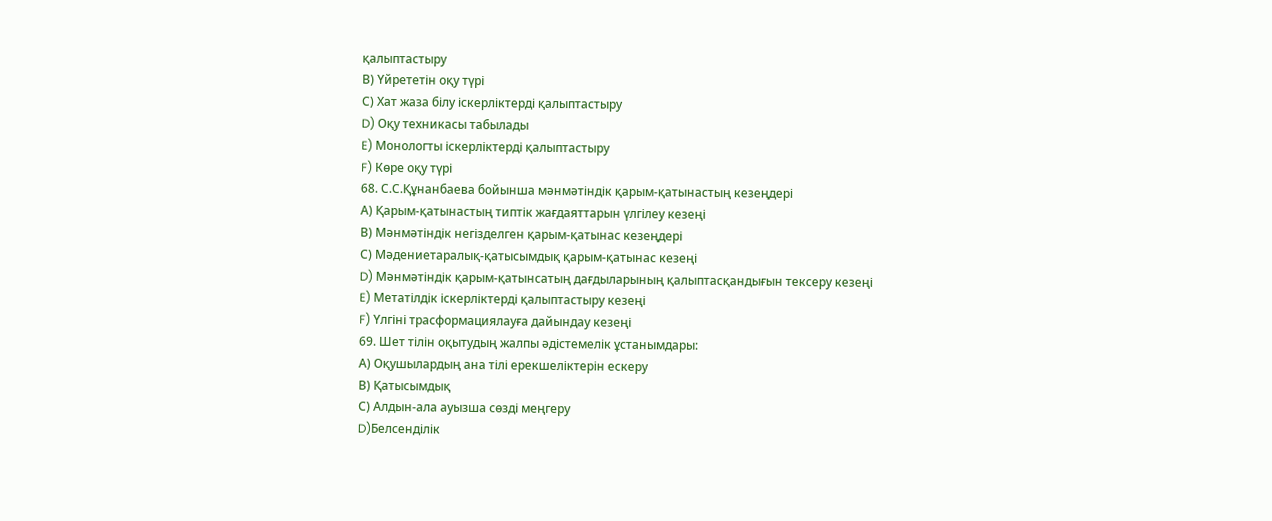қалыптастыру
В) Үйрететін оқу түрі
С) Хат жаза білу іскерліктерді қалыптастыру
D) Оқу техникасы табылады
E) Монологты іскерліктерді қалыптастыру
F) Көре оқу түрі
68. С.С.Құнанбаева бойынша мәнмәтіндік қарым-қатынастың кезеңдері
А) Қарым-қатынастың типтік жағдаяттарын үлгілеу кезеңі
В) Мәнмәтіндік негізделген қарым-қатынас кезеңдері
С) Мәдениетаралық-қатысымдық қарым-қатынас кезеңі
D) Мәнмәтіндік қарым-қатынсатың дағдыларының қалыптасқандығын тексеру кезеңі
E) Метатілдік іскерліктерді қалыптастыру кезеңі
F) Үлгіні трасформациялауға дайындау кезеңі
69. Шет тілін оқытудың жалпы әдістемелік ұстанымдары:
А) Оқушылардың ана тілі ерекшеліктерін ескеру
В) Қатысымдық
С) Алдын-ала ауызша сөзді меңгеру
D)Белсенділік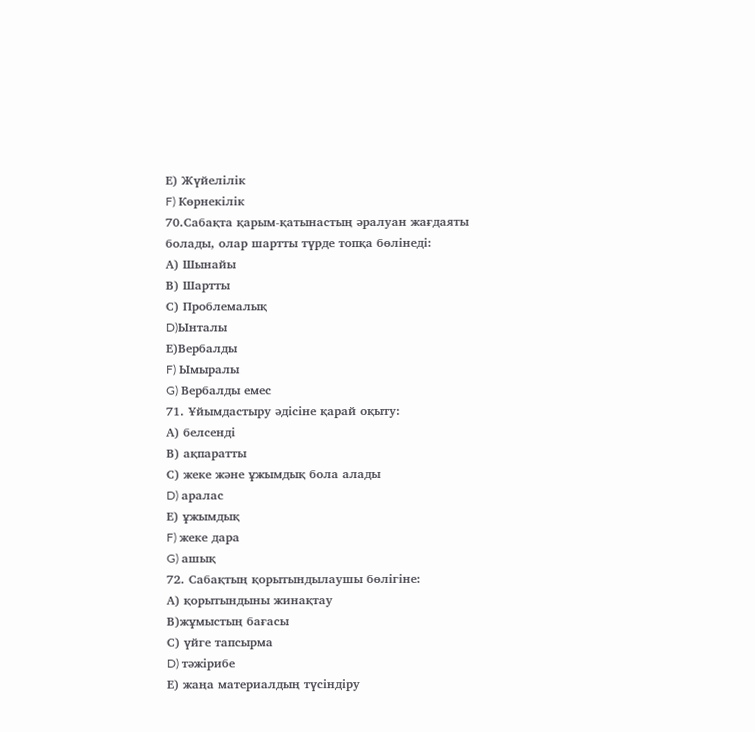Е) Жүйелілік
F) Көрнекілік
70.Сабақта қарым-қатынастың әралуан жағдаяты болады, олар шартты түрде топқа бөлінеді:
А) Шынайы
В) Шартты
С) Проблемалық
D)Ынталы
Е)Вербалды
F) Ымыралы
G) Вербалды емес
71. Ұйымдастыру әдісіне қарай оқыту:
А) белсенді
В) ақпаратты
С) жеке және ұжымдық бола алады
D) аралас
Е) ұжымдық
F) жеке дара
G) ашық
72. Сабақтың қорытындылаушы бөлігіне:
А) қорытындыны жинақтау
В)жұмыстың бағасы
С) үйге тапсырма
D) тәжірибе
Е) жаңа материалдың түсіндіру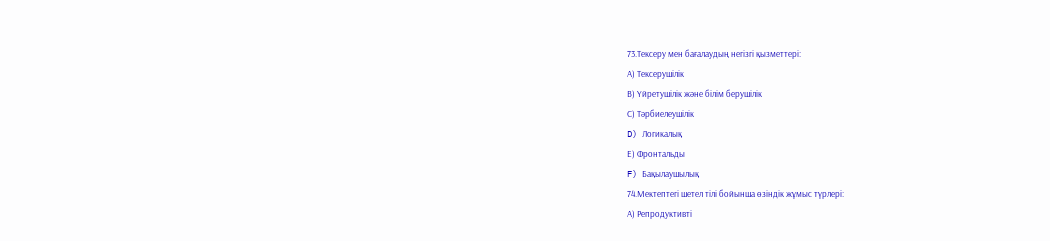73.Тексеру мен бағалаудың негізгі қызметтері:
А) Тексерушілік
В) Үйретушілік және білім берушілік
С) Тәрбиелеушілік
D) Логикалық
Е) Фронтальды
F) Бақылаушылық
74.Мектептегі шетел тілі бойынша өзіндік жұмыс түрлері:
А) Репродуктивті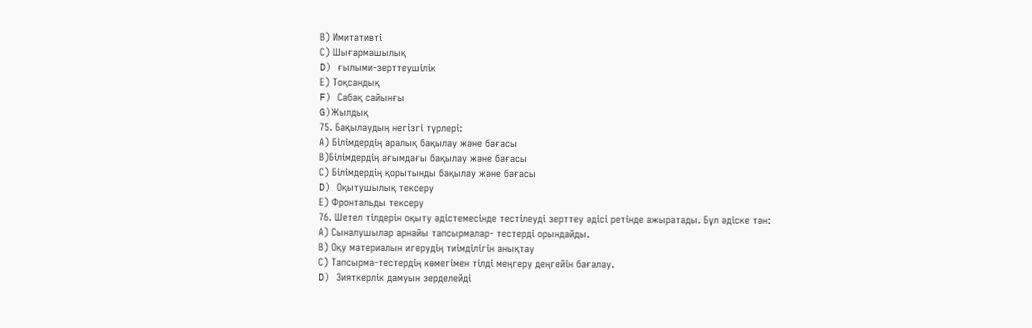В) Имитативті
С) Шығармашылық
D) ғылыми-зерттеушілік
Е) Тоқсандық
F) Сабақ сайынғы
G)Жылдық
75. Бақылаудың негізгі түрлері:
А) Білімдердің аралық бақылау және бағасы
В)Білімдердің ағымдағы бақылау және бағасы
С) Білімдердің қорытынды бақылау және бағасы
D) Оқытушылық тексеру
Е) Фронтальды тексеру
76. Шетел тілдерін оқыту әдістемесінде тестілеуді зерттеу әдісі ретінде ажыратады. Бұл әдіске тән:
А) Сыналушылар арнайы тапсырмалар- тестерді орындайды.
В) Оқу материалын игерудің тиімділігін анықтау
С) Тапсырма-тестердің көмегімен тілді меңгеру деңгейін бағалау.
D) Зияткерлік дамуын зерделейді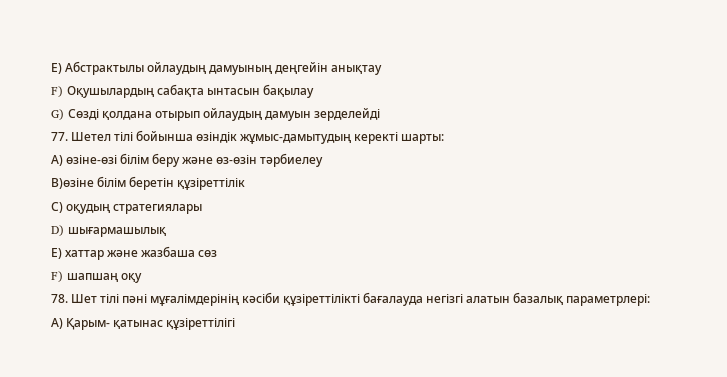Е) Абстрактылы ойлаудың дамуының деңгейін анықтау
F) Оқушылардың сабақта ынтасын бақылау
G) Сөзді қолдана отырып ойлаудың дамуын зерделейді
77. Шетел тілі бойынша өзіндік жұмыс-дамытудың керекті шарты:
А) өзіне-өзі білім беру және өз-өзін тәрбиелеу
В)өзіне білім беретін құзіреттілік
С) оқудың стратегиялары
D) шығармашылық
Е) хаттар және жазбаша сөз
F) шапшаң оқу
78. Шет тілі пәні мұғалімдерінің кәсіби құзіреттілікті бағалауда негізгі алатын базалық параметрлері:
А) Қарым- қатынас құзіреттілігі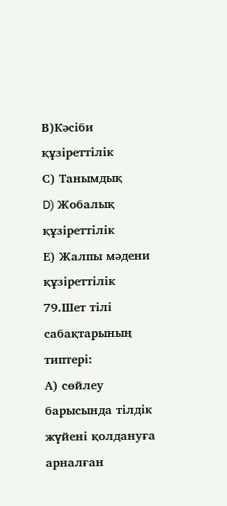В)Кәсіби құзіреттілік
С) Танымдық
D) Жобалық құзіреттілік
Е) Жалпы мәдени құзіреттілік
79.Шет тілі сабақтарының типтері:
А) сөйлеу барысында тілдік жүйені қолдануға арналған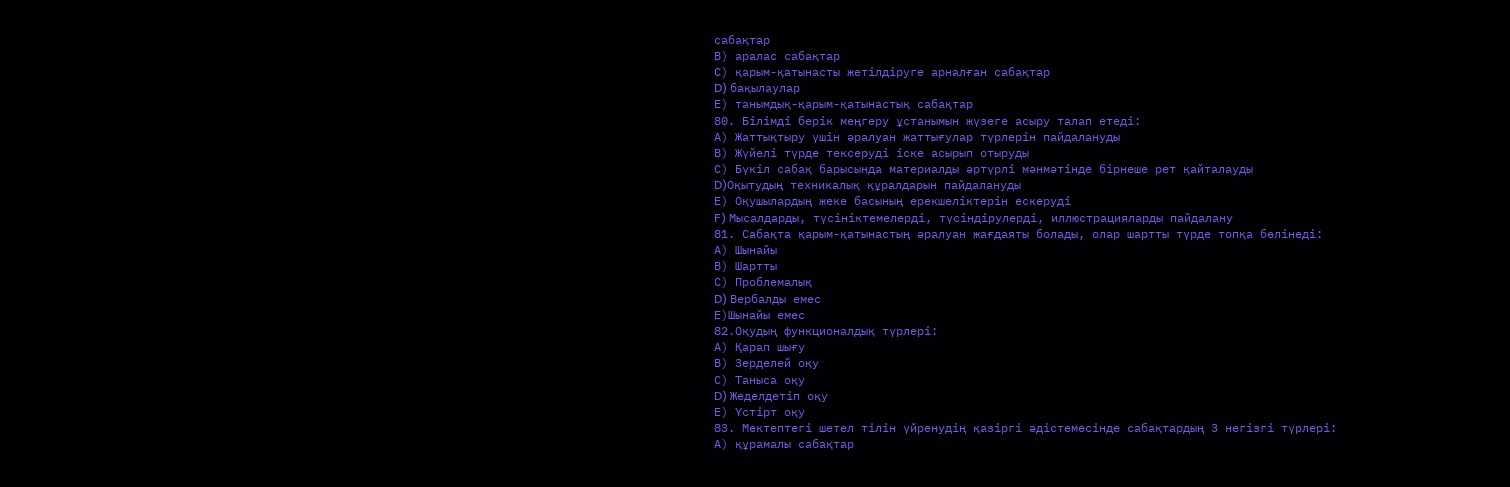сабақтар
В) аралас сабақтар
С) қарым-қатынасты жетілдіруге арналған сабақтар
D) бақылаулар
Е) танымдық-қарым-қатынастық сабақтар
80. Білімді берік меңгеру ұстанымын жүзеге асыру талап етеді:
А) Жаттықтыру үшін әралуан жаттығулар түрлерін пайдалануды
В) Жүйелі түрде тексеруді іске асырып отыруды
С) Бүкіл сабақ барысында материалды әртүрлі мәнмәтінде бірнеше рет қайталауды
D)Оқытудың техникалық құралдарын пайдалануды
Е) Оқушылардың жеке басының ерекшеліктерін ескеруді
F) Мысалдарды, түсініктемелерді, түсіндірулерді, иллюстрацияларды пайдалану
81. Сабақта қарым-қатынастың әралуан жағдаяты болады, олар шартты түрде топқа бөлінеді:
А) Шынайы
В) Шартты
С) Проблемалық
D) Вербалды емес
Е)Шынайы емес
82.Оқудың функционалдық түрлері:
А) Қарап шығу
В) Зерделей оқу
С) Таныса оқу
D) Жеделдетіп оқу
Е) Үстірт оқу
83. Мектептегі шетел тілін үйренудің қазіргі әдістемесінде сабақтардың 3 негізгі түрлері:
А) құрамалы сабақтар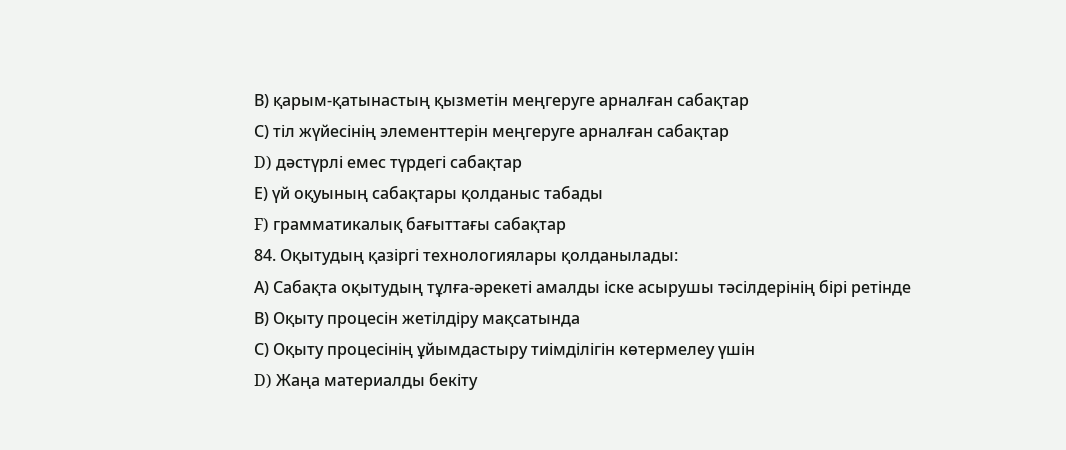В) қарым-қатынастың қызметін меңгеруге арналған сабақтар
С) тіл жүйесінің элементтерін меңгеруге арналған сабақтар
D) дәстүрлі емес түрдегі сабақтар
Е) үй оқуының сабақтары қолданыс табады
F) грамматикалық бағыттағы сабақтар
84. Оқытудың қазіргі технологиялары қолданылады:
А) Сабақта оқытудың тұлға-әрекеті амалды іске асырушы тәсілдерінің бірі ретінде
В) Оқыту процесін жетілдіру мақсатында
С) Оқыту процесінің ұйымдастыру тиімділігін көтермелеу үшін
D) Жаңа материалды бекіту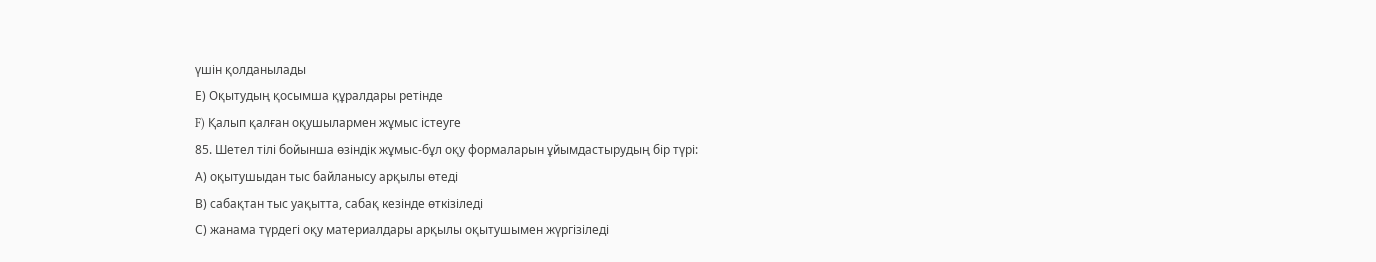үшін қолданылады
Е) Оқытудың қосымша құралдары ретінде
F) Қалып қалған оқушылармен жұмыс істеуге
85. Шетел тілі бойынша өзіндік жұмыс-бұл оқу формаларын ұйымдастырудың бір түрі:
А) оқытушыдан тыс байланысу арқылы өтеді
В) сабақтан тыс уақытта, сабақ кезінде өткізіледі
С) жанама түрдегі оқу материалдары арқылы оқытушымен жүргізіледі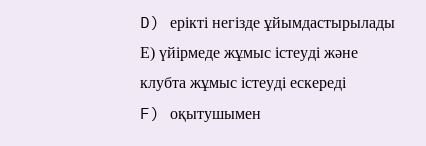D) ерікті негізде ұйымдастырылады
Е) үйірмеде жұмыс істеуді және клубта жұмыс істеуді ескереді
F) оқытушымен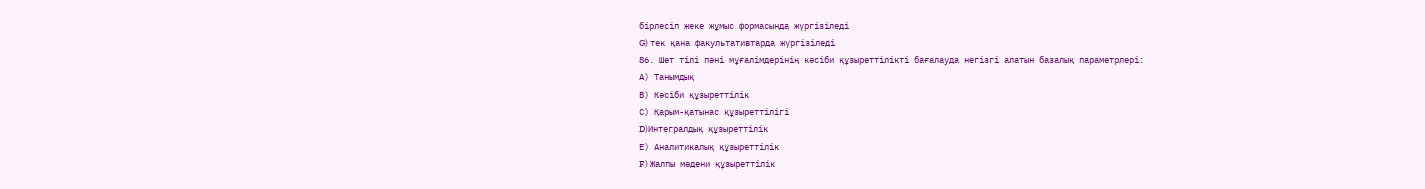бірлесіп жеке жұмыс формасында жүргізіледі
G) тек қана факультативтарда жүргізіледі
86. Шет тілі пәні мұғалімдерінің кәсіби құзыреттілікті бағалауда негізгі алатын базалық параметрлері:
А) Танымдық
В) Кәсіби құзыреттілік
С) Қарым-қатынас құзыреттілігі
D)Интегралдық құзыреттілік
Е) Аналитикалық құзыреттілік
F) Жалпы мәдени құзыреттілік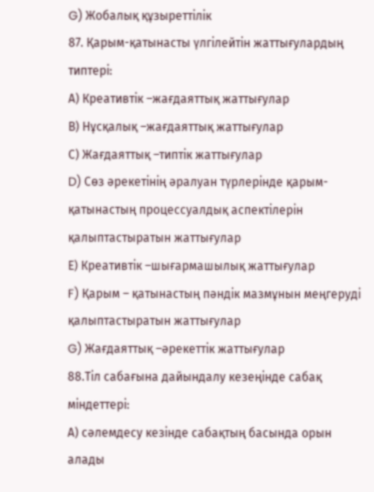G) Жобалық құзыреттілік
87. Қарым-қатынасты үлгілейтін жаттығулардың типтері:
А) Креативтік –жағдаяттық жаттығулар
В) Нұсқалық –жағдаяттық жаттығулар
С) Жағдаяттық –типтік жаттығулар
D) Сөз әрекетінің әралуан түрлерінде қарым-қатынастың процессуалдық аспектілерін қалыптастыратын жаттығулар
Е) Креативтік –шығармашылық жаттығулар
F) Қарым – қатынастың пәндік мазмұнын меңгеруді қалыптастыратын жаттығулар
G) Жағдаяттық –әрекеттік жаттығулар
88.Тіл сабағына дайындалу кезеңінде сабақ міндеттері:
А) сәлемдесу кезінде сабақтың басында орын алады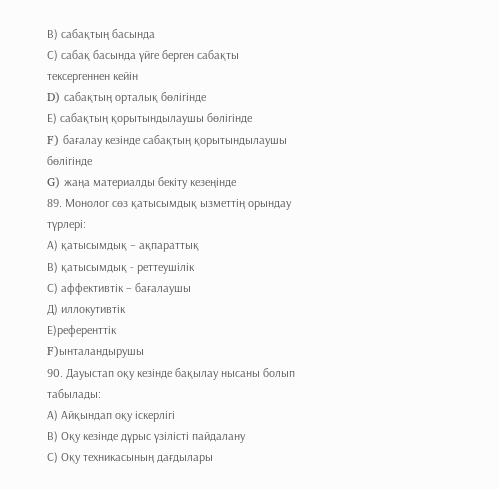В) сабақтың басында
С) сабақ басында үйге берген сабақты тексергеннен кейін
D) сабақтың орталық бөлігінде
Е) сабақтың қорытындылаушы бөлігінде
F) бағалау кезінде сабақтың қорытындылаушы бөлігінде
G) жаңа материалды бекіту кезеңінде
89. Монолог сөз қатысымдық ызметтің орындау түрлері:
А) қатысымдық – ақпараттық
В) қатысымдық - реттеушілік
С) аффективтік – бағалаушы
Д) иллокутивтік
Е)референттік
F)ынталандырушы
90. Дауыстап оқу кезінде бақылау нысаны болып табылады:
А) Айқындап оқу іскерлігі
В) Оқу кезінде дұрыс үзілісті пайдалану
С) Оқу техникасының дағдылары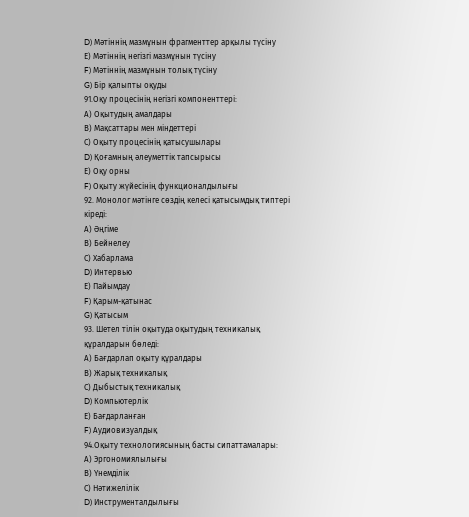D) Мәтіннің мазмұнын фрагменттер арқылы түсіну
Е) Мәтіннің негізгі мазмұнын түсіну
F) Мәтіннің мазмұнын толық түсіну
G) Бір қалыпты оқуды
91.Оқу процесінің негізгі компоненттері:
А) Оқытудың амалдары
В) Мақсаттары мен міндеттері
С) Оқыту процесінің қатысушылары
D) Қоғамның әлеуметтік тапсырысы
Е) Оқу орны
F) Оқыту жүйесінің функционалдылығы
92. Монолог мәтінге сөздің келесі қатысымдық типтері кіреді:
А) Әңгіме
В) Бейнелеу
С) Хабарлама
D) Интервью
Е) Пайымдау
F) Қарым-қатынас
G) Қатысым
93. Шетел тілін оқытуда оқытудың техникалық құралдарын бөледі:
А) Бағдарлап оқыту құралдары
В) Жарық техникалық
С) Дыбыстық техникалық
D) Компьютерлік
Е) Бағдарланған
F) Аудиовизуалдық
94.Оқыту технологиясының басты сипаттамалары:
А) Эргономиялылығы
В) Үнемділік
С) Нәтижелілік
D) Инструменталдылығы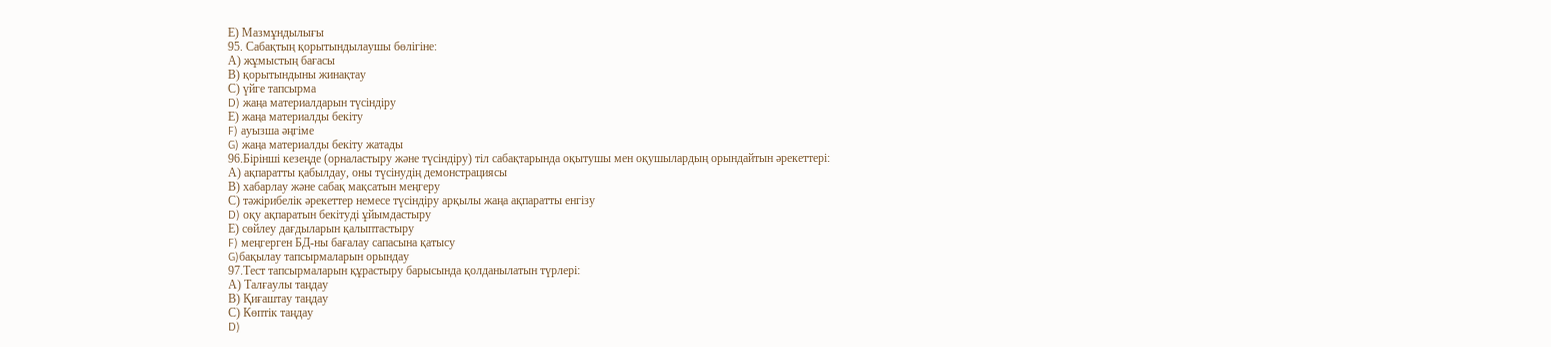Е) Мазмұндылығы
95. Сабақтың қорытындылаушы бөлігіне:
А) жұмыстың бағасы
В) қорытындыны жинақтау
С) үйге тапсырма
D) жаңа материалдарын түсіндіру
Е) жаңа материалды бекіту
F) ауызша әңгіме
G) жаңа материалды бекіту жатады
96.Бірінші кезеңде (орналастыру және түсіндіру) тіл сабақтарында оқытушы мен оқушылардың орындайтын әрекеттері:
А) ақпаратты қабылдау, оны түсінудің демонстрациясы
В) хабарлау және сабақ мақсатын меңгеру
С) тәжірибелік әрекеттер немесе түсіндіру арқылы жаңа ақпаратты енгізу
D) оқу ақпаратын бекітуді ұйымдастыру
Е) сөйлеу дағдыларын қалыптастыру
F) меңгерген БД-ны бағалау сапасына қатысу
G)бақылау тапсырмаларын орындау
97.Тест тапсырмаларын құрастыру барысында қолданылатын түрлері:
А) Талғаулы таңдау
В) Қиғаштау таңдау
С) Көптік таңдау
D)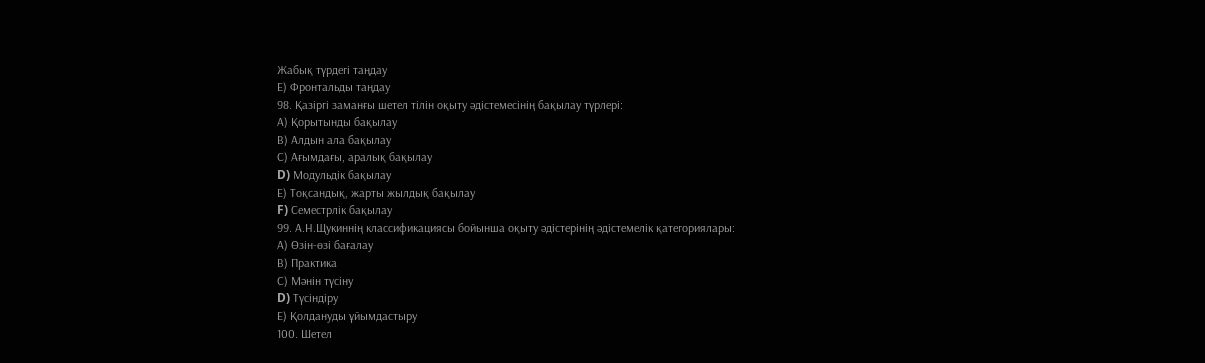Жабық түрдегі таңдау
Е) Фронтальды таңдау
98. Қазіргі заманғы шетел тілін оқыту әдістемесінің бақылау түрлері:
А) Қорытынды бақылау
В) Алдын ала бақылау
С) Ағымдағы, аралық бақылау
D) Модульдік бақылау
Е) Тоқсандық, жарты жылдық бақылау
F) Семестрлік бақылау
99. А.Н.Щукиннің классификациясы бойынша оқыту әдістерінің әдістемелік қатегориялары:
А) Өзін-өзі бағалау
В) Практика
С) Мәнін түсіну
D) Түсіндіру
Е) Қолдануды ұйымдастыру
100. Шетел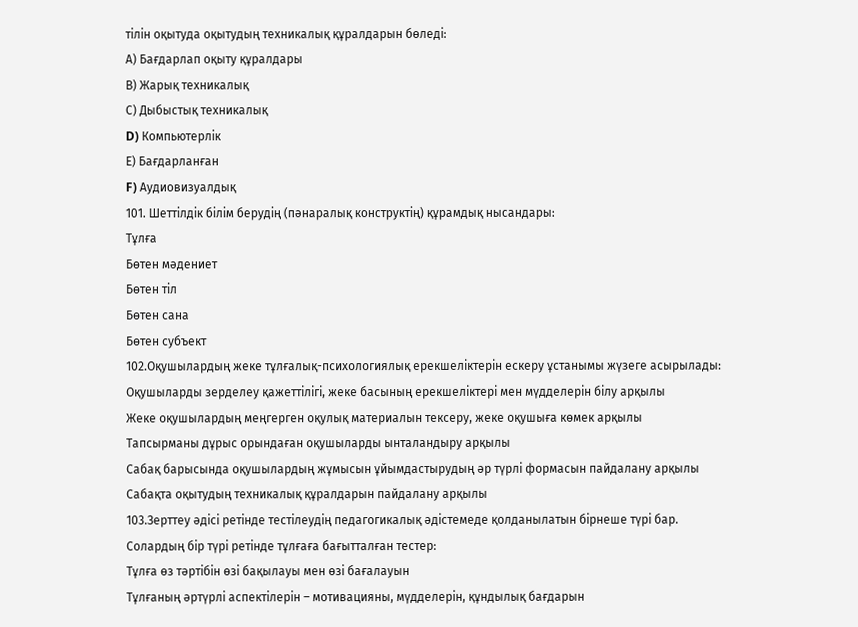тілін оқытуда оқытудың техникалық құралдарын бөледі:
А) Бағдарлап оқыту құралдары
В) Жарық техникалық
С) Дыбыстық техникалық
D) Компьютерлік
Е) Бағдарланған
F) Аудиовизуалдық
101. Шеттілдік білім берудің (пәнаралық конструктің) құрамдық нысандары:
Тұлға
Бөтен мәдениет
Бөтен тіл
Бөтен сана
Бөтен субъект
102.Оқушылардың жеке тұлғалық-психологиялық ерекшеліктерін ескеру ұстанымы жүзеге асырылады:
Оқушыларды зерделеу қажеттілігі, жеке басының ерекшеліктері мен мүдделерін білу арқылы
Жеке оқушылардың меңгерген оқулық материалын тексеру, жеке оқушыға көмек арқылы
Тапсырманы дұрыс орындаған оқушыларды ынталандыру арқылы
Сабақ барысында оқушылардың жұмысын ұйымдастырудың әр түрлі формасын пайдалану арқылы
Сабақта оқытудың техникалық құралдарын пайдалану арқылы
103.Зерттеу әдісі ретінде тестілеудің педагогикалық әдістемеде қолданылатын бірнеше түрі бар. Солардың бір түрі ретінде тұлғаға бағытталған тестер:
Тұлға өз тәртібін өзі бақылауы мен өзі бағалауын
Тұлғаның әртүрлі аспектілерін – мотивацияны, мүдделерін, құндылық бағдарын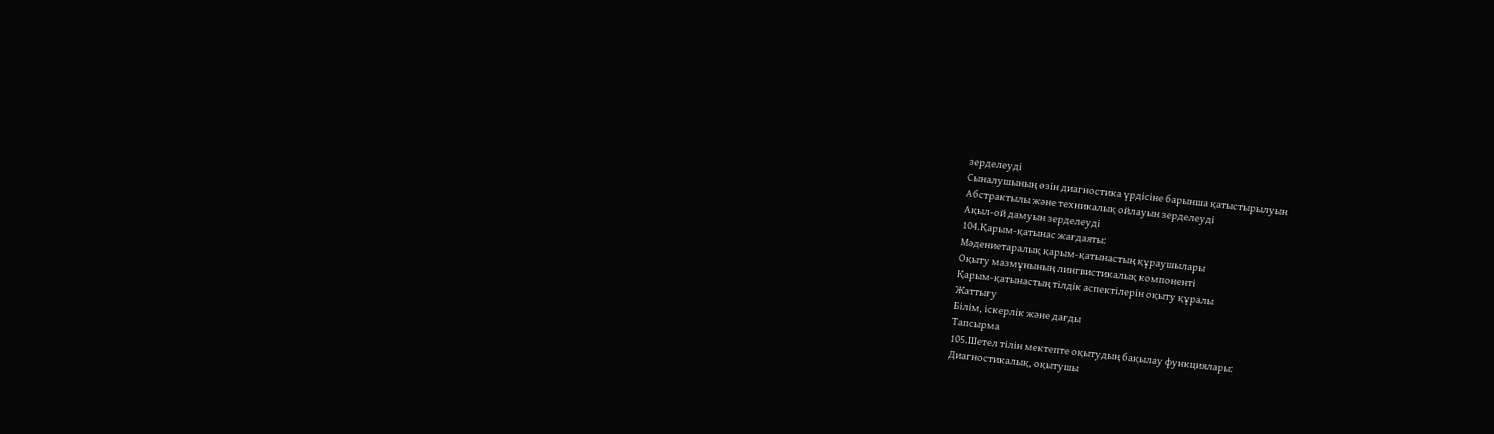зерделеуді
Сыналушының өзін диагностика үрдісіне барынша қатыстырылуын
Абстрактылы және техникалық ойлауын зерделеуді
Ақыл-ой дамуын зерделеуді
104.Қарым-қатынас жағдаяты:
Мәдениетаралық қарым-қатынастың құраушылары
Оқыту мазмұнының лингвистикалық компоненті
Қарым-қатынастың тілдік аспектілерін оқыту құралы
Жаттығу
Білім, іскерлік және дағды
Тапсырма
105.Шетел тілін мектепте оқытудың бақылау функциялары:
Диагностикалық, оқытушы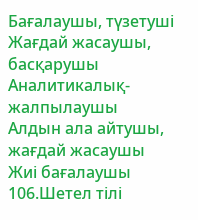Бағалаушы, түзетуші
Жағдай жасаушы, басқарушы
Аналитикалық-жалпылаушы
Алдын ала айтушы, жағдай жасаушы
Жиі бағалаушы
106.Шетел тілі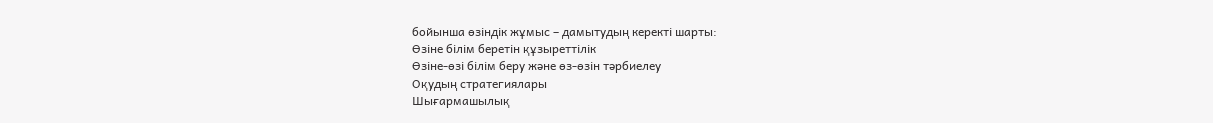бойынша өзіндік жұмыс – дамытудың керекті шарты:
Өзіне білім беретін құзыреттілік
Өзіне-өзі білім беру және өз-өзін тәрбиелеу
Оқудың стратегиялары
Шығармашылық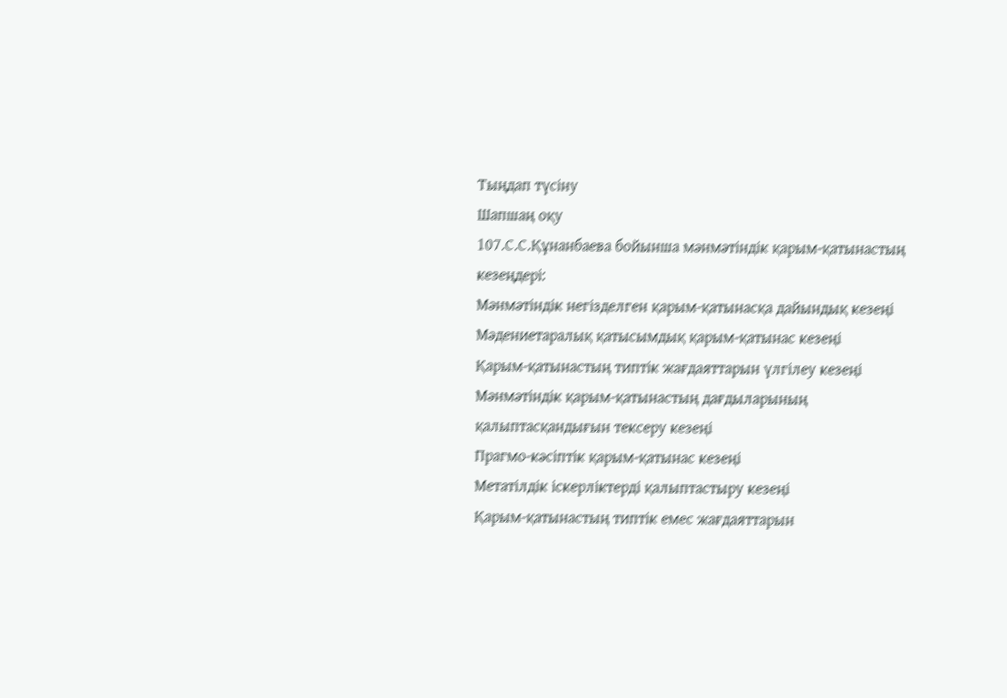Тыңдап түсіну
Шапшаң оқу
107.С.С.Құнанбаева бойынша мәнмәтіндік қарым-қатынастың кезеңдері:
Мәнмәтіндік негізделген қарым-қатынасқа дайындық кезеңі
Мәдениетаралық қатысымдық қарым-қатынас кезеңі
Қарым-қатынастың типтік жағдаяттарын үлгілеу кезеңі
Мәнмәтіндік қарым-қатынастың дағдыларының қалыптасқандығын тексеру кезеңі
Прагмо-кәсіптік қарым-қатынас кезеңі
Метатілдік іскерліктерді қалыптастыру кезеңі
Қарым-қатынастың типтік емес жағдаяттарын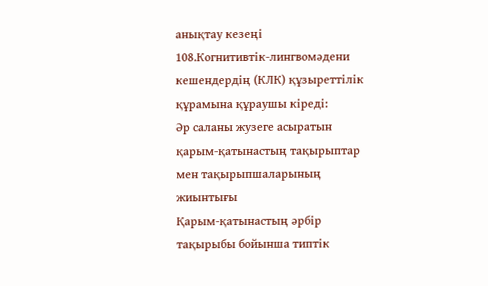анықтау кезеңі
108.Когнитивтік-лингвомәдени кешендердің (КЛК) құзыреттілік құрамына құраушы кіреді:
Әр саланы жузеге асыратын қарым-қатынастың тақырыптар мен тақырыпшаларының жиынтығы
Қарым-қатынастың әрбір тақырыбы бойынша типтік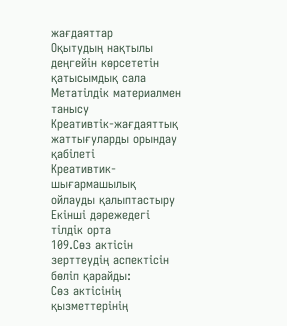жағдаяттар
Оқытудың нақтылы деңгейін көрсететін қатысымдық сала
Метатілдік материалмен танысу
Креативтік-жағдаяттық жаттығуларды орындау қабілеті
Креативтик-шығармашылық ойлауды қалыптастыру
Екінші дәрежедегі тілдік орта
109.Сөз актісін зерттеудің аспектісін бөліп қарайды:
Сөз актісінің қызметтерінің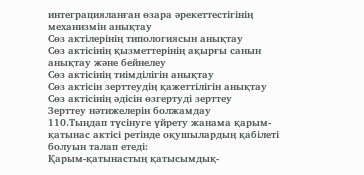интеграцияланған өзара әрекеттестігінің механизмін анықтау
Сөз актілерінің типологиясын анықтау
Сөз актісінің қызметтерінің ақырғы санын анықтау және бейнелеу
Сөз актісінің тиімділігін анықтау
Сөз актісін зерттеудің қажеттілігін анықтау
Сөз актісінің әдісін өзгертуді зерттеу
Зерттеу нәтижелерін болжамдау
110.Тыңдап түсінуге үйрету жанама қарым-қатынас актісі ретінде оқушылардың қабілеті болуын талап етеді:
Қарым-қатынастың қатысымдық-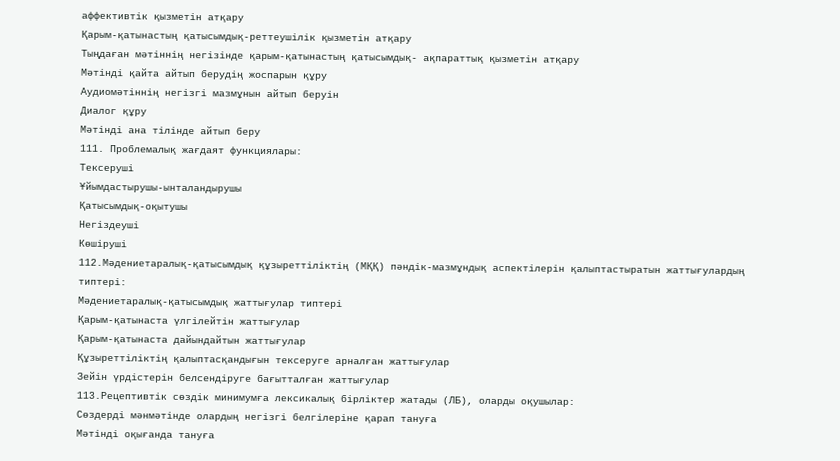аффективтік қызметін атқару
Қарым-қатынастың қатысымдық-реттеушілік қызметін атқару
Тыңдаған мәтіннің негізінде қарым-қатынастың қатысымдық- ақпараттық қызметін атқару
Мәтінді қайта айтып берудің жоспарын құру
Аудиомәтіннің негізгі мазмұнын айтып беруін
Диалог құру
Мәтінді ана тілінде айтып беру
111. Проблемалық жағдаят функциялары:
Тексеруші
Ұйымдастырушы-ынталандырушы
Қатысымдық-оқытушы
Негіздеуші
Көшіруші
112.Мәдениетаралық-қатысымдық құзыреттіліктің (МҚҚ) пәндік-мазмұндық аспектілерін қалыптастыратын жаттығулардың типтері:
Мәдениетаралық-қатысымдық жаттығулар типтері
Қарым-қатынаста үлгілейтін жаттығулар
Қарым-қатынаста дайындайтын жаттығулар
Құзыреттіліктің қалыптасқандығын тексеруге арналған жаттығулар
Зейін үрдістерін белсендіруге бағытталған жаттығулар
113.Рецептивтік сөздік минимумға лексикалық бірліктер жатады (ЛБ), оларды оқушылар:
Сөздерді мәнмәтінде олардың негізгі белгілеріне қарап тануға
Мәтінді оқығанда тануға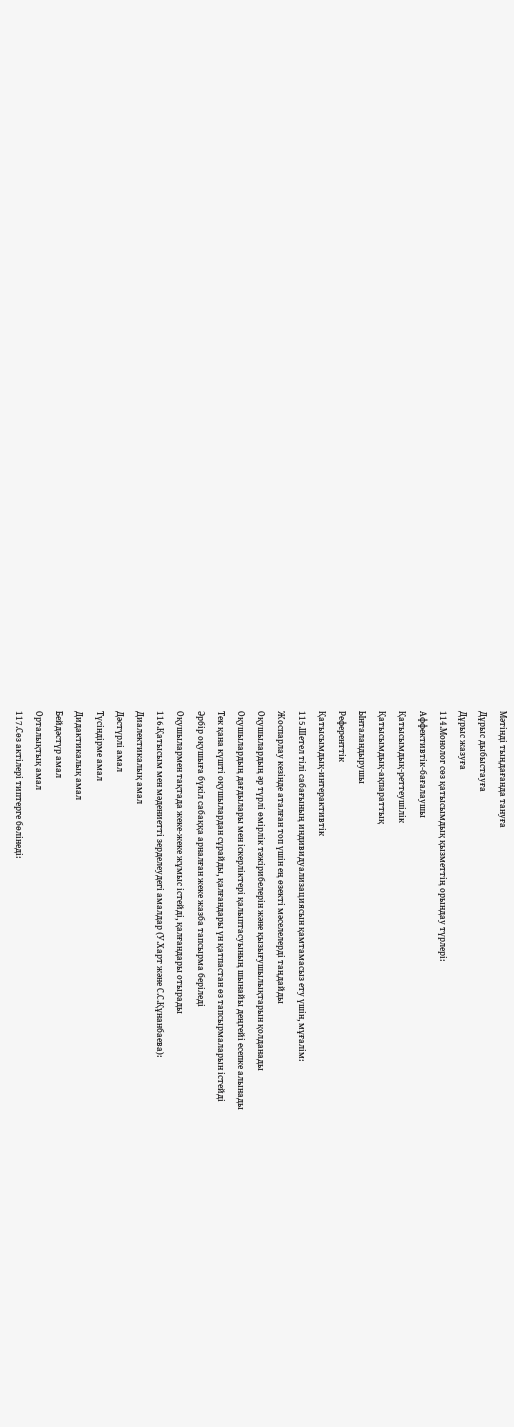Мәтінді тыңдағанда тануға
Дұрыс дыбыстауға
Дұрыс жазуға
114.Монолог сөз қатысымдық қызметтің орындау түрлері:
Аффективтік-бағалаушы
Қатысымдық-реттеушілік
Қатысымдық-ақпараттық
Ынталандырушы
Референттік
Қатысымдық-интерактивтік
115.Шетел тілі сабағының индивидуализациясын қамтамасыз ету үшін, мұғалім:
Жоспарлау кезінде аталған топ үшін ең өзекті мәселелерді таңдайды
Оқушылардың әр түрлі өмірлік тәжірибелерін және қызығушылықтарын қолданады
Оқушылардың дағдылары мен іскерліктері қалыптасуының шынайы деңгейі есепке алынады
Тек қана күшті оқушылардан сұрайды, қалғандары үн қатпастан өз тапсырмаларын істейді
Әрбір оқушыға бүкіл сабаққа арналған жеке жазба тапсырма беріледі
Оқушылармен тақтада жеке-жеке жұмыс істейді, қалғандары отырады
116.Қатысым мен мәдениетті зерделеудегі амалдар (У.Харт және С.С.Құнанбаева):
Диалектикалық амал
Дәстүрлі амал
Түсіндірме амал
Дидактикалық амал
Бейдәстүр амал
Орталықтық амал
117.Сөз актілері типтерге бөлінеді: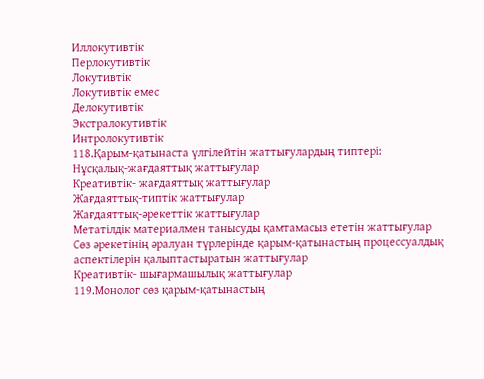Иллокутивтік
Перлокутивтік
Локутивтік
Локутивтік емес
Делокутивтік
Экстралокутивтік
Интролокутивтік
118.Қарым-қатынаста үлгілейтін жаттығулардың типтері:
Нұсқалық-жағдаяттық жаттығулар
Креативтік- жағдаяттық жаттығулар
Жағдаяттық-типтік жаттығулар
Жағдаяттық-әрекеттік жаттығулар
Метатілдік материалмен танысуды қамтамасыз ететін жаттығулар
Сөз әрекетінің әралуан түрлерінде қарым-қатынастың процессуалдық аспектілерін қалыптастыратын жаттығулар
Креативтік- шығармашылық жаттығулар
119.Монолог сөз қарым-қатынастың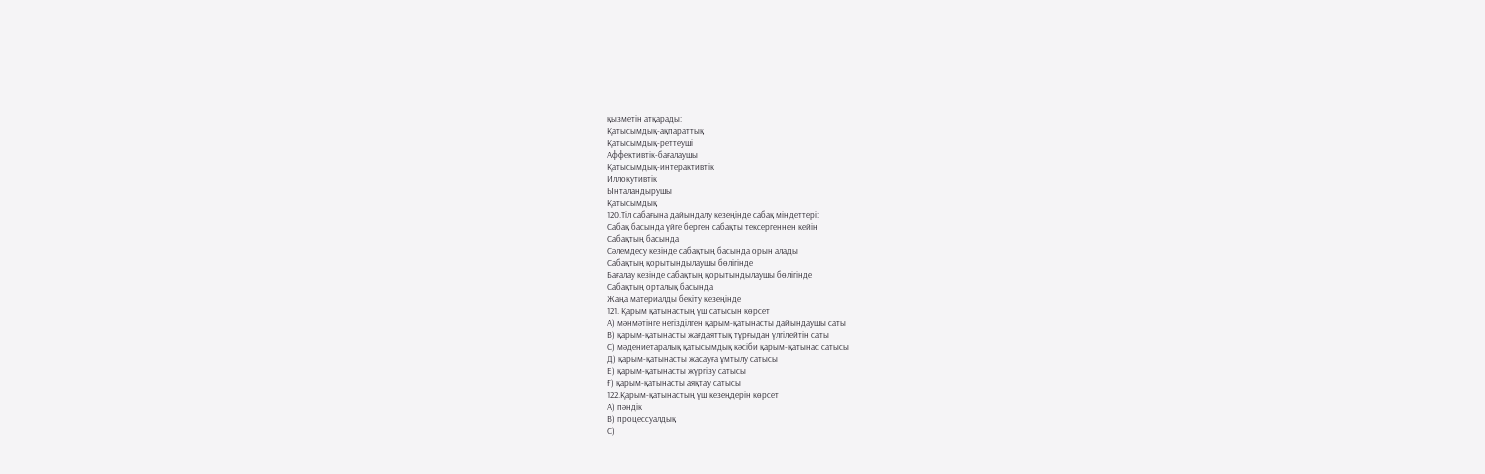қызметін атқарады:
Қатысымдық-ақпараттық
Қатысымдық-реттеуші
Аффективтік-бағалаушы
Қатысымдық-интерактивтік
Иллокутивтік
Ынталандырушы
Қатысымдық
120.Тіл сабағына дайындалу кезеңінде сабақ міндеттері:
Сабақ басында үйге берген сабақты тексергеннен кейін
Сабақтың басында
Сәлемдесу кезінде сабақтың басында орын алады
Сабақтың қорытындылаушы бөлігінде
Бағалау кезінде сабақтың қорытындылаушы бөлігінде
Сабақтың орталық басында
Жаңа материалды бекіту кезеңінде
121. Қарым қатынастың үш сатысын көрсет
А) мәнмәтінге негізділген қарым-қатынасты дайындаушы саты
В) қарым-қатынасты жағдаяттық тұрғыдан үлгілейтін саты
С) мәдениетаралық қатысымдық кәсіби қарым-қатынас сатысы
Д) қарым-қатынасты жасауға ұмтылу сатысы
Е) қарым-қатынасты жүргізу сатысы
Ғ) қарым-қатынасты аяқтау сатысы
122.Қарым-қатынастың үш кезеңдерін көрсет
А) пәндік
В) процессуалдық
С)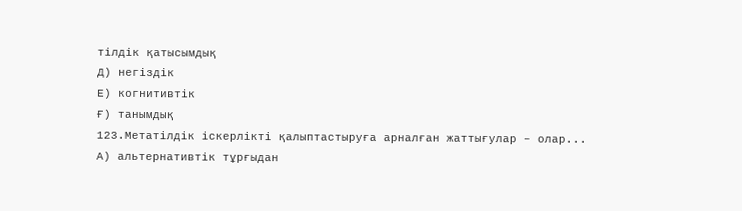тілдік қатысымдық
Д) негіздік
Е) когнитивтік
Ғ) танымдық
123.Метатілдік іскерлікті қалыптастыруға арналған жаттығулар – олар...
А) альтернативтік тұрғыдан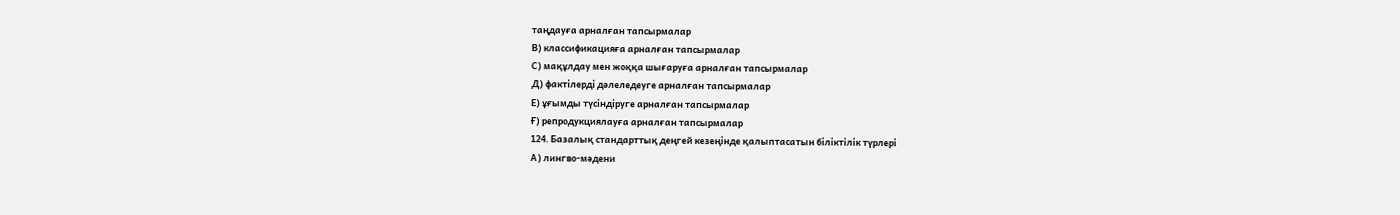таңдауға арналған тапсырмалар
В) классификацияға арналған тапсырмалар
С) мақұлдау мен жоққа шығаруға арналған тапсырмалар
Д) фактілерді дәлеледеуге арналған тапсырмалар
Е) ұғымды түсіндіруге арналған тапсырмалар
Ғ) репродукциялауға арналған тапсырмалар
124. Базалық стандарттық деңгей кезеңінде қалыптасатын біліктілік түрлері
А) лингво-мәдени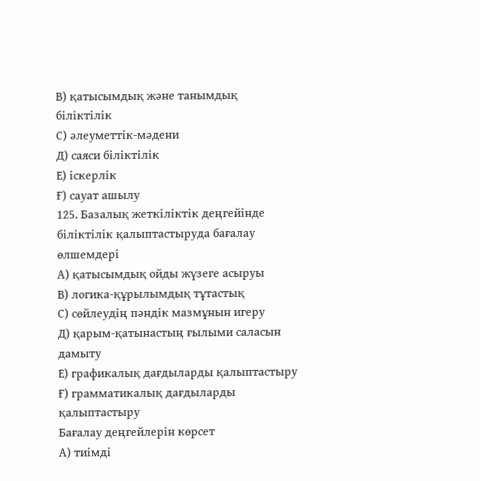В) қатысымдық және танымдық біліктілік
С) әлеуметтік-мәдени
Д) саяси біліктілік
Е) іскерлік
Ғ) сауат ашылу
125. Базалық жеткіліктік деңгейінде біліктілік қалыптастыруда бағалау өлшемдері
А) қатысымдық ойды жүзеге асыруы
В) логика-құрылымдық тұтастық
С) сөйлеудің пәндік мазмұнын игеру
Д) қарым-қатынастың ғылыми саласын дамыту
Е) графикалық дағдыларды қалыптастыру
Ғ) грамматикалық дағдыларды қалыптастыру
Бағалау деңгейлерін көрсет
А) тиімді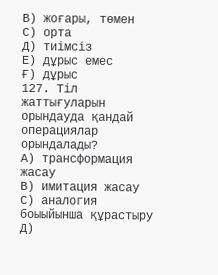В) жоғары, төмен
С) орта
Д) тиімсіз
Е) дұрыс емес
Ғ) дұрыс
127. Тіл жаттығуларын орындауда қандай операциялар орындалады?
А) трансформация жасау
В) имитация жасау
С) аналогия боыыйынша құрастыру
Д)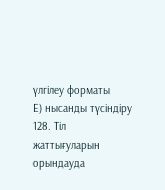үлгілеу форматы
Е) нысанды түсіндіру
128. Тіл жаттығуларын орындауда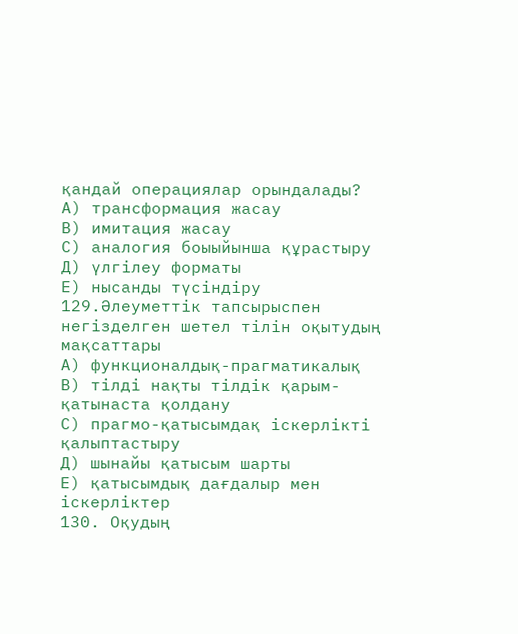қандай операциялар орындалады?
А) трансформация жасау
В) имитация жасау
С) аналогия боыыйынша құрастыру
Д) үлгілеу форматы
Е) нысанды түсіндіру
129.Әлеуметтік тапсырыспен негізделген шетел тілін оқытудың мақсаттары
А) функционалдық-прагматикалық
В) тілді нақты тілдік қарым-қатынаста қолдану
С) прагмо-қатысымдақ іскерлікті қалыптастыру
Д) шынайы қатысым шарты
Е) қатысымдық дағдалыр мен іскерліктер
130. Оқудың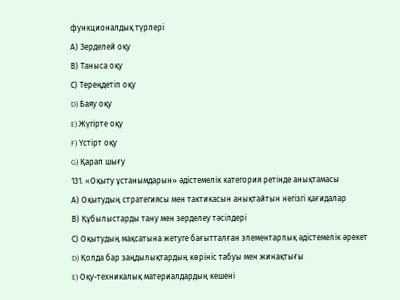функционалдық түрлері
А) Зерделей оқу
В) Таныса оқу
С) Тереңдетіп оқу
D) Баяу оқу
E) Жүгірте оқу
F) Үстірт оқу
G) Қарап шығу
131. «Оқыту ұстанымдарын» әдістемелік категория ретінде анықтамасы
А) Оқытудың стратегиясы мен тактикасын анықтайтын негізгі қағидалар
В) Құбылыстарды тану мен зерделеу тәсілдері
С) Оқытудың мақсатына жетуге бағытталған элементарлық әдістемелік әрекет
D) Қолда бар заңдылықтардың көрініс табуы мен жинақтығы
E) Оқу-техникалық материалдардың кешені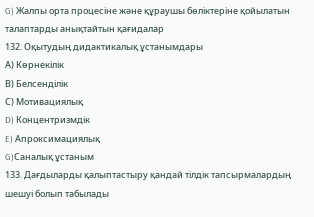G) Жалпы орта процесіне және құраушы бөліктеріне қойылатын талаптарды анықтайтын қағидалар
132. Оқытудың дидактикалық ұстанымдары
А) Көрнекілік
В) Белсенділік
С) Мотивациялық
D) Концентризмдік
E) Апроксимациялық
G)Саналық ұстаным
133. Дағдыларды қалыптастыру қандай тілдік тапсырмалардың шешуі болып табылады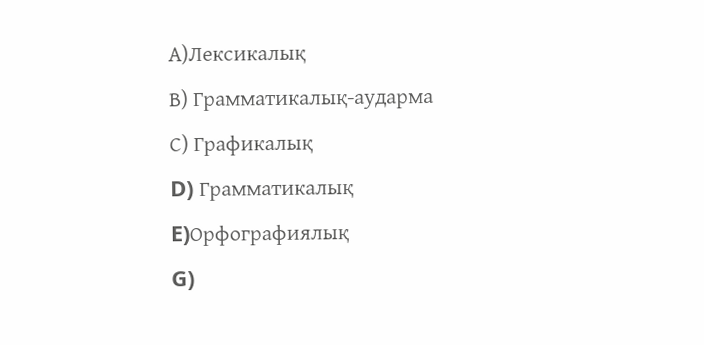А)Лексикалық
В) Грамматикалық-аударма
С) Графикалық
D) Грамматикалық
E)Орфографиялық
G)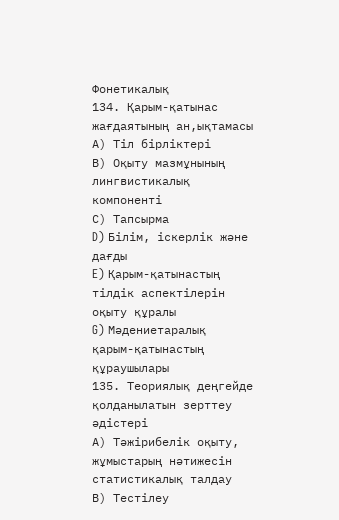Фонетикалық
134. Қарым-қатынас жағдаятының ан,ықтамасы
А) Тіл бірліктері
В) Оқыту мазмұнының лингвистикалық компоненті
С) Тапсырма
D) Білім, іскерлік және дағды
E) Қарым-қатынастың тілдік аспектілерін оқыту құралы
G) Мәдениетаралық қарым-қатынастың құраушылары
135. Теориялық деңгейде қолданылатын зерттеу әдістері
А) Тәжірибелік оқыту, жұмыстарың нәтижесін статистикалық талдау
В) Тестілеу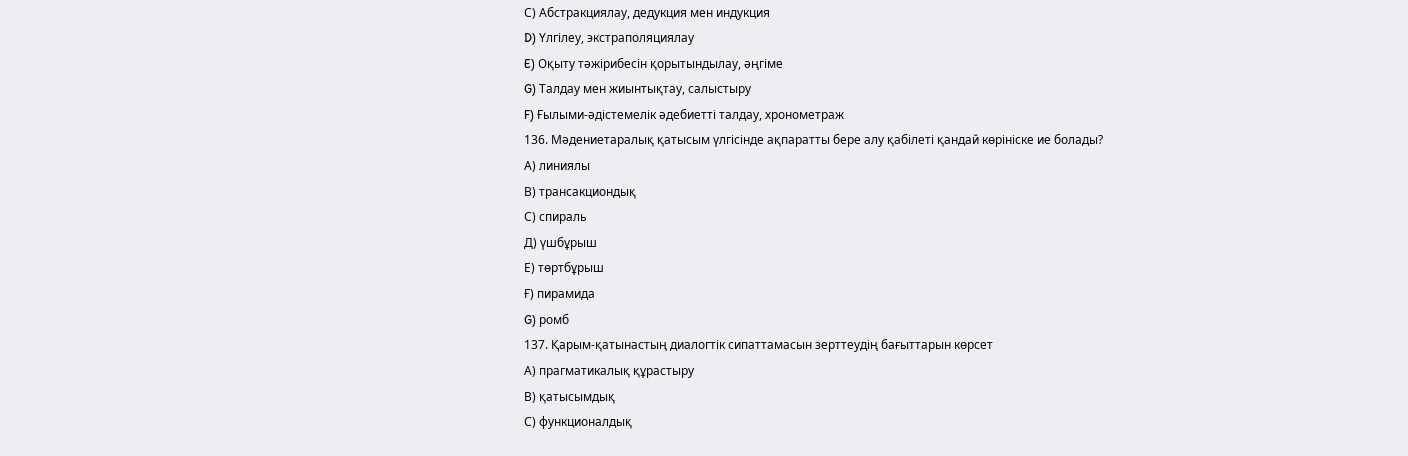С) Абстракциялау, дедукция мен индукция
D) Үлгілеу, экстраполяциялау
E) Оқыту тәжірибесін қорытындылау, әңгіме
G) Талдау мен жиынтықтау, салыстыру
F) Ғылыми-әдістемелік әдебиетті талдау, хронометраж
136. Мәдениетаралық қатысым үлгісінде ақпаратты бере алу қабілеті қандай көрініске ие болады?
А) линиялы
В) трансакциондық
С) спираль
Д) үшбұрыш
Е) төртбұрыш
Ғ) пирамида
G) ромб
137. Қарым-қатынастың диалогтік сипаттамасын зерттеудің бағыттарын көрсет
А) прагматикалық құрастыру
В) қатысымдық
С) функционалдық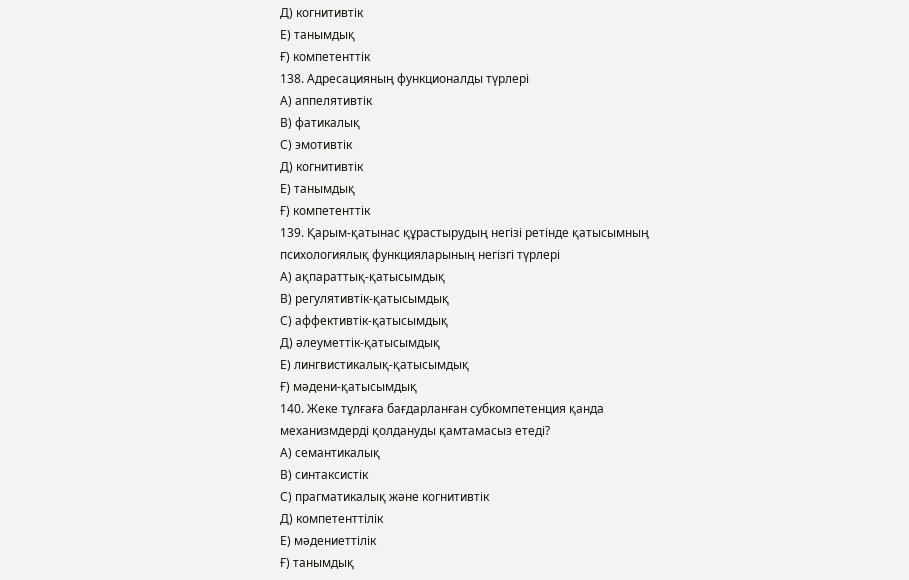Д) когнитивтік
Е) танымдық
Ғ) компетенттік
138. Адресацияның функционалды түрлері
А) аппелятивтік
В) фатикалық
С) эмотивтік
Д) когнитивтік
Е) танымдық
Ғ) компетенттік
139. Қарым-қатынас құрастырудың негізі ретінде қатысымның психологиялық функцияларының негізгі түрлері
А) ақпараттық-қатысымдық
В) регулятивтік-қатысымдық
С) аффективтік-қатысымдық
Д) әлеуметтік-қатысымдық
Е) лингвистикалық-қатысымдық
Ғ) мәдени-қатысымдық
140. Жеке тұлғаға бағдарланған субкомпетенция қанда механизмдерді қолдануды қамтамасыз етеді?
А) семантикалық
В) синтаксистік
С) прагматикалық және когнитивтік
Д) компетенттілік
Е) мәдениеттілік
Ғ) танымдық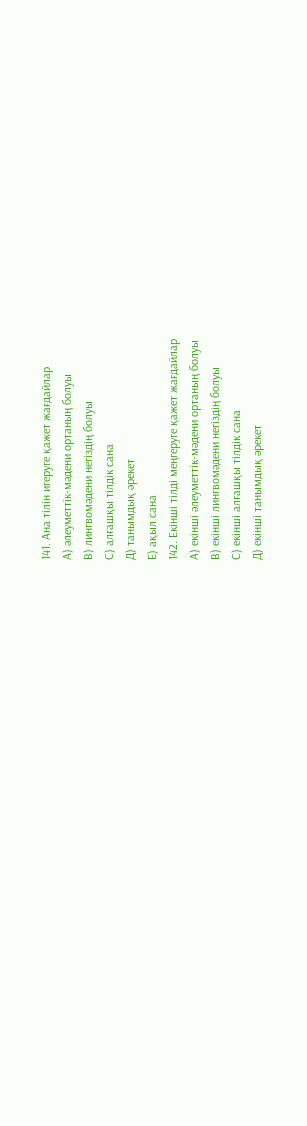141. Ана тілін игеруге қажет жағдайлар
А) әлеуметтік-мәдени ортаның болуы
В) лингвомәдени негіздің болуы
С) алғашқы тілдік сана
Д) танымдық әрекет
Е) ақыл сана
142. Екінші тілді меңгеруге қажет жағдайлар
А) екінші әлеуметтік-мәдени ортаның болуы
В) екінші лингвомәдени негіздің болуы
С) екінші алғашқы тілдік сана
Д) екінші танымдық әрекет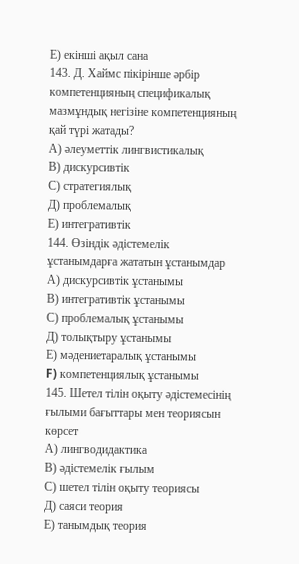Е) екінші ақыл сана
143. Д. Хаймс пікірінше әрбір компетенцияның спецификалық мазмұндық негізіне компетенцияның қай түрі жатады?
А) әлеуметтік лингвистикалық
В) дискурсивтік
С) стратегиялық
Д) проблемалық
Е) интегративтік
144. Өзіндік әдістемелік ұстанымдарға жататын ұстанымдар
А) дискурсивтік ұстанымы
В) интегративтік ұстанымы
С) проблемалық ұстанымы
Д) толықтыру ұстанымы
Е) мәдениетаралық ұстанымы
F) компетенциялық ұстанымы
145. Шетел тілін оқыту әдістемесінің ғылыми бағыттары мен теориясын көрсет
А) лингводидактика
В) әдістемелік ғылым
С) шетел тілін оқыту теориясы
Д) саяси теория
Е) танымдық теория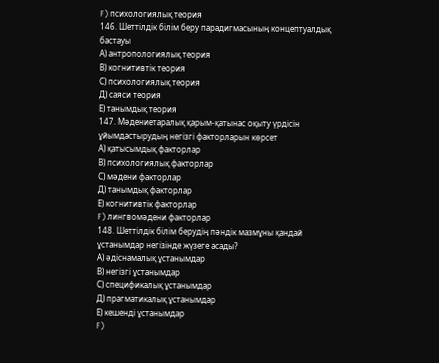F) психологиялық теория
146. Шеттілдік білім беру парадигмасының концептуалдық бастауы
А) антропологиялық теория
В) когнитивтік теория
С) психологиялық теория
Д) саяси теория
Е) танымдық теория
147. Мәдениетаралық қарым-қатынас оқыту үрдісін ұйымдастырудың негізгі факторларын көрсет
А) қатысымдық факторлар
В) психологиялық факторлар
С) мәдени факторлар
Д) танымдық факторлар
Е) когнитивтік факторлар
F) лингвомәдени факторлар
148. Шеттілдік білім берудің пәндік мазмұны қандай ұстанымдар негізінде жүзеге асады?
А) әдіснамалық ұстанымдар
В) негізгі ұстанымдар
С) спецификалық ұстанымдар
Д) прагматикалық ұстанымдар
Е) кешенді ұстанымдар
F)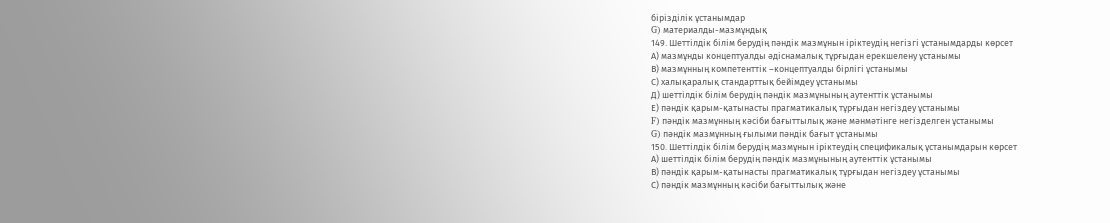бірізділік ұстанымдар
G) материалды-мазмұндық
149. Шеттілдік білім берудің пәндік мазмұнын іріктеудің негізгі ұстанымдарды көрсет
А) мазмұнды концептуалды әдіснамалық тұрғыдан ерекшелену ұстанымы
В) мазмұнның компетенттік –концептуалды бірлігі ұстанымы
С) халықаралық стандарттық бейімдеу ұстанымы
Д) шеттілдік білім берудің пәндік мазмұнының аутенттік ұстанымы
Е) пәндік қарым-қатынасты прагматикалық тұрғыдан негіздеу ұстанымы
F) пәндік мазмұнның кәсіби бағыттылық және мәнмәтінге негізделген ұстанымы
G) пәндік мазмұнның ғылыми пәндік бағыт ұстанымы
150. Шеттілдік білім берудің мазмұнын іріктеудің спецификалық ұстанымдарын көрсет
А) шеттілдік білім берудің пәндік мазмұнының аутенттік ұстанымы
В) пәндік қарым-қатынасты прагматикалық тұрғыдан негіздеу ұстанымы
С) пәндік мазмұнның кәсіби бағыттылық және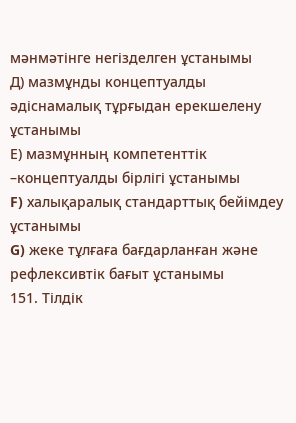мәнмәтінге негізделген ұстанымы
Д) мазмұнды концептуалды әдіснамалық тұрғыдан ерекшелену ұстанымы
Е) мазмұнның компетенттік –концептуалды бірлігі ұстанымы
F) халықаралық стандарттық бейімдеу ұстанымы
G) жеке тұлғаға бағдарланған және рефлексивтік бағыт ұстанымы
151. Тілдік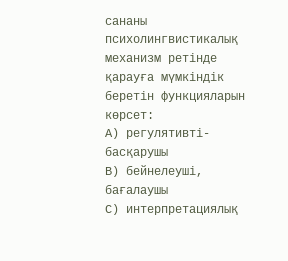сананы психолингвистикалық механизм ретінде қарауға мүмкіндік беретін функцияларын көрсет:
А) регулятивті-басқарушы
В) бейнелеуші, бағалаушы
С) интерпретациялық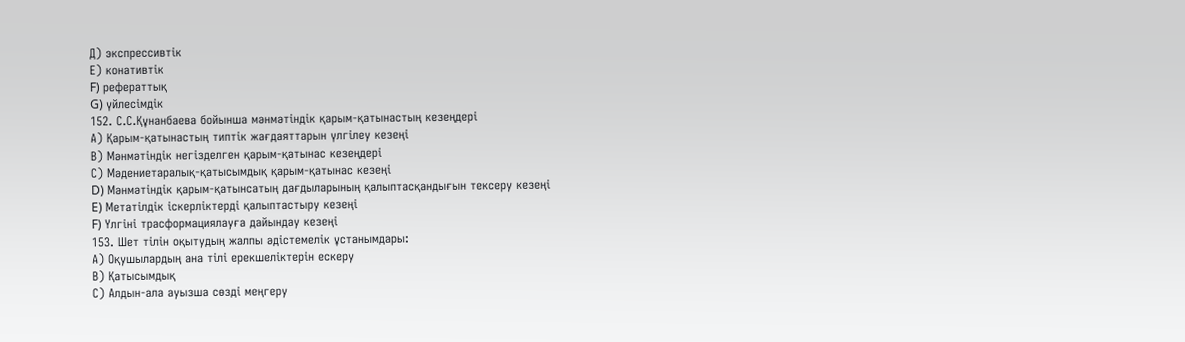Д) экспрессивтік
Е) конативтік
F) рефераттық
G) үйлесімдік
152. С.С.Құнанбаева бойынша мәнмәтіндік қарым-қатынастың кезеңдері
А) Қарым-қатынастың типтік жағдаяттарын үлгілеу кезеңі
В) Мәнмәтіндік негізделген қарым-қатынас кезеңдері
С) Мәдениетаралық-қатысымдық қарым-қатынас кезеңі
D) Мәнмәтіндік қарым-қатынсатың дағдыларының қалыптасқандығын тексеру кезеңі
E) Метатілдік іскерліктерді қалыптастыру кезеңі
F) Үлгіні трасформациялауға дайындау кезеңі
153. Шет тілін оқытудың жалпы әдістемелік ұстанымдары:
А) Оқушылардың ана тілі ерекшеліктерін ескеру
В) Қатысымдық
С) Алдын-ала ауызша сөзді меңгеру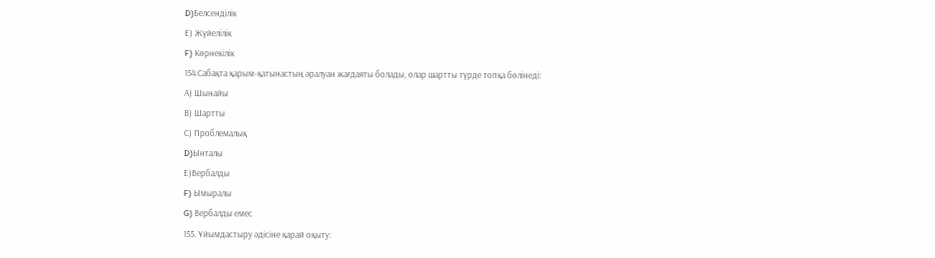D)Белсенділік
Е) Жүйелілік
F) Көрнекілік
154.Сабақта қарым-қатынастың әралуан жағдаяты болады, олар шартты түрде топқа бөлінеді:
А) Шынайы
В) Шартты
С) Проблемалық
D)Ынталы
Е)Вербалды
F) Ымыралы
G) Вербалды емес
155. Ұйымдастыру әдісіне қарай оқыту: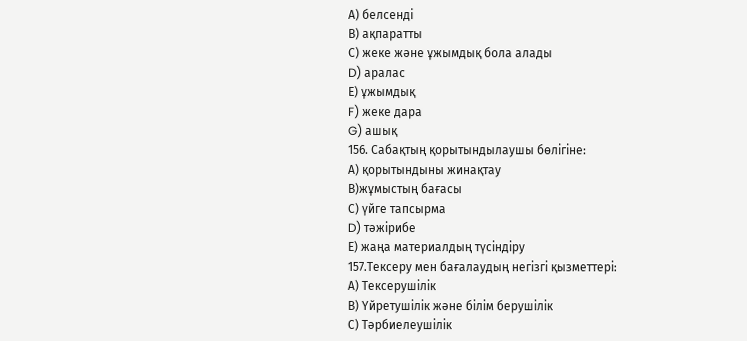А) белсенді
В) ақпаратты
С) жеке және ұжымдық бола алады
D) аралас
Е) ұжымдық
F) жеке дара
G) ашық
156. Сабақтың қорытындылаушы бөлігіне:
А) қорытындыны жинақтау
В)жұмыстың бағасы
С) үйге тапсырма
D) тәжірибе
Е) жаңа материалдың түсіндіру
157.Тексеру мен бағалаудың негізгі қызметтері:
А) Тексерушілік
В) Үйретушілік және білім берушілік
С) Тәрбиелеушілік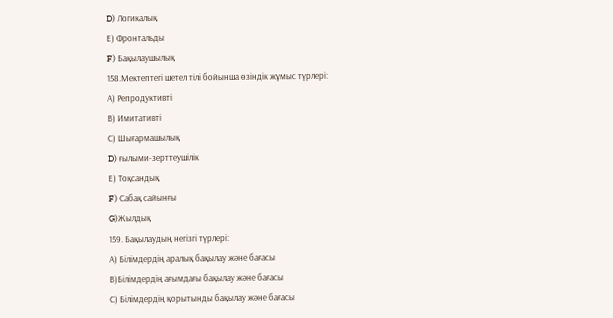D) Логикалық
Е) Фронтальды
F) Бақылаушылық
158.Мектептегі шетел тілі бойынша өзіндік жұмыс түрлері:
А) Репродуктивті
В) Имитативті
С) Шығармашылық
D) ғылыми-зерттеушілік
Е) Тоқсандық
F) Сабақ сайынғы
G)Жылдық
159. Бақылаудың негізгі түрлері:
А) Білімдердің аралық бақылау және бағасы
В)Білімдердің ағымдағы бақылау және бағасы
С) Білімдердің қорытынды бақылау және бағасы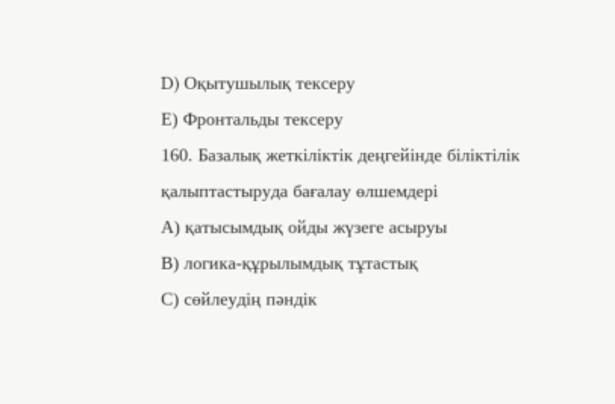D) Оқытушылық тексеру
Е) Фронтальды тексеру
160. Базалық жеткіліктік деңгейінде біліктілік қалыптастыруда бағалау өлшемдері
А) қатысымдық ойды жүзеге асыруы
В) логика-құрылымдық тұтастық
С) сөйлеудің пәндік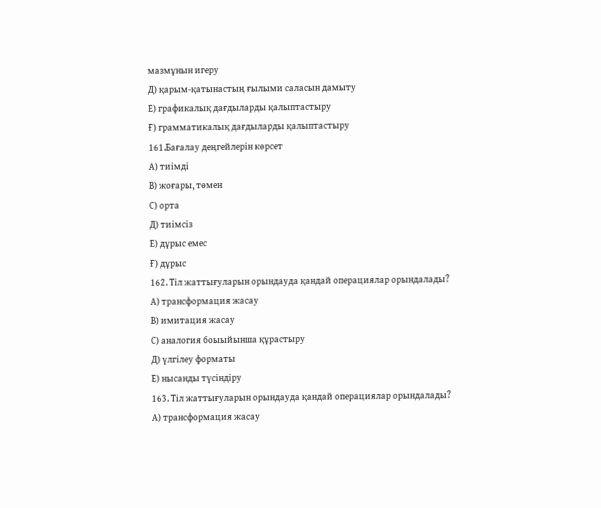мазмұнын игеру
Д) қарым-қатынастың ғылыми саласын дамыту
Е) графикалық дағдыларды қалыптастыру
Ғ) грамматикалық дағдыларды қалыптастыру
161.Бағалау деңгейлерін көрсет
А) тиімді
В) жоғары, төмен
С) орта
Д) тиімсіз
Е) дұрыс емес
Ғ) дұрыс
162. Тіл жаттығуларын орындауда қандай операциялар орындалады?
А) трансформация жасау
В) имитация жасау
С) аналогия боыыйынша құрастыру
Д) үлгілеу форматы
Е) нысанды түсіндіру
163. Тіл жаттығуларын орындауда қандай операциялар орындалады?
А) трансформация жасау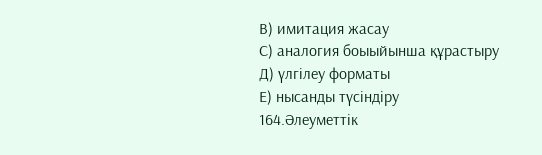В) имитация жасау
С) аналогия боыыйынша құрастыру
Д) үлгілеу форматы
Е) нысанды түсіндіру
164.Әлеуметтік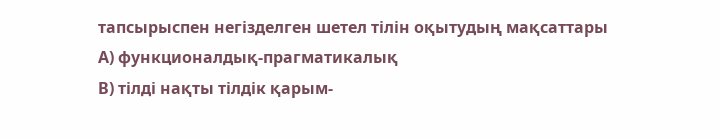тапсырыспен негізделген шетел тілін оқытудың мақсаттары
А) функционалдық-прагматикалық
В) тілді нақты тілдік қарым-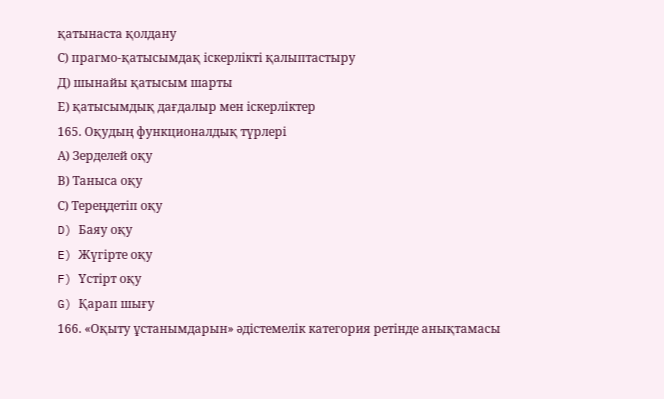қатынаста қолдану
С) прагмо-қатысымдақ іскерлікті қалыптастыру
Д) шынайы қатысым шарты
Е) қатысымдық дағдалыр мен іскерліктер
165. Оқудың функционалдық түрлері
А) Зерделей оқу
В) Таныса оқу
С) Тереңдетіп оқу
D) Баяу оқу
E) Жүгірте оқу
F) Үстірт оқу
G) Қарап шығу
166. «Оқыту ұстанымдарын» әдістемелік категория ретінде анықтамасы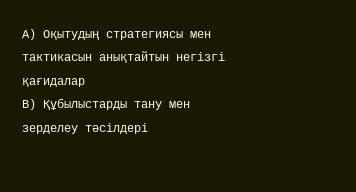А) Оқытудың стратегиясы мен тактикасын анықтайтын негізгі қағидалар
В) Құбылыстарды тану мен зерделеу тәсілдері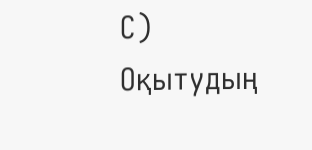С) Оқытудың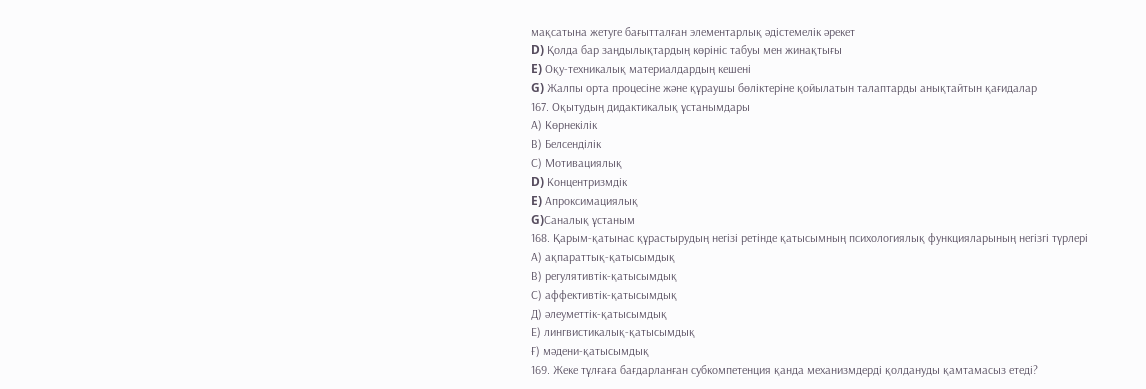мақсатына жетуге бағытталған элементарлық әдістемелік әрекет
D) Қолда бар заңдылықтардың көрініс табуы мен жинақтығы
E) Оқу-техникалық материалдардың кешені
G) Жалпы орта процесіне және құраушы бөліктеріне қойылатын талаптарды анықтайтын қағидалар
167. Оқытудың дидактикалық ұстанымдары
А) Көрнекілік
В) Белсенділік
С) Мотивациялық
D) Концентризмдік
E) Апроксимациялық
G)Саналық ұстаным
168. Қарым-қатынас құрастырудың негізі ретінде қатысымның психологиялық функцияларының негізгі түрлері
А) ақпараттық-қатысымдық
В) регулятивтік-қатысымдық
С) аффективтік-қатысымдық
Д) әлеуметтік-қатысымдық
Е) лингвистикалық-қатысымдық
Ғ) мәдени-қатысымдық
169. Жеке тұлғаға бағдарланған субкомпетенция қанда механизмдерді қолдануды қамтамасыз етеді?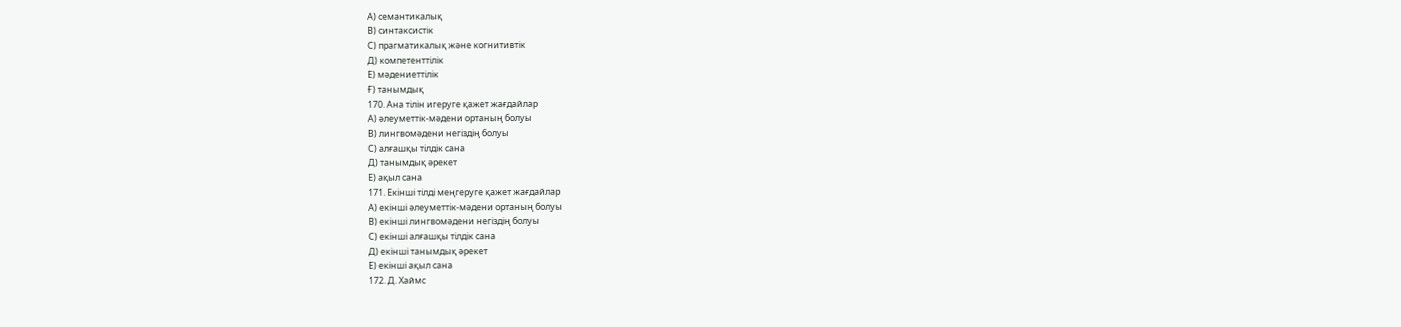А) семантикалық
В) синтаксистік
С) прагматикалық және когнитивтік
Д) компетенттілік
Е) мәдениеттілік
Ғ) танымдық
170. Ана тілін игеруге қажет жағдайлар
А) әлеуметтік-мәдени ортаның болуы
В) лингвомәдени негіздің болуы
С) алғашқы тілдік сана
Д) танымдық әрекет
Е) ақыл сана
171. Екінші тілді меңгеруге қажет жағдайлар
А) екінші әлеуметтік-мәдени ортаның болуы
В) екінші лингвомәдени негіздің болуы
С) екінші алғашқы тілдік сана
Д) екінші танымдық әрекет
Е) екінші ақыл сана
172. Д. Хаймс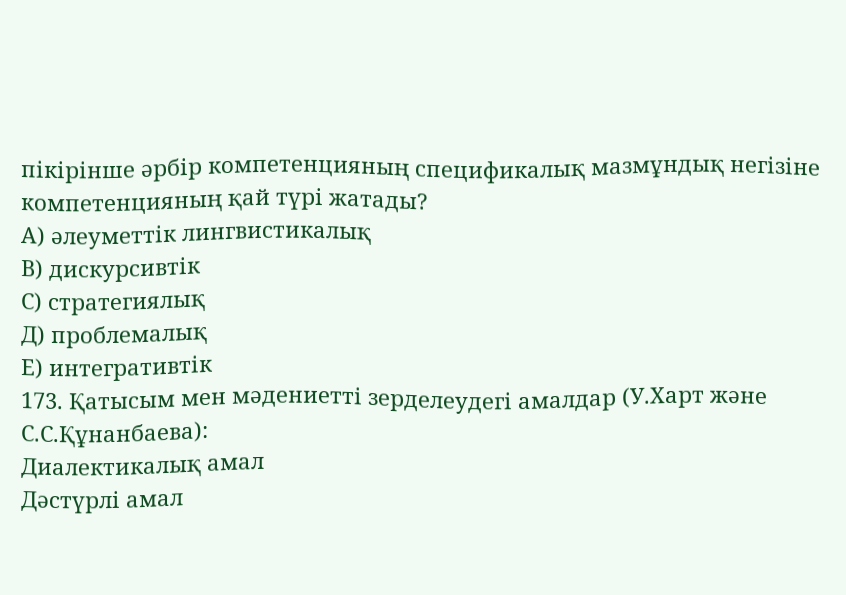пікірінше әрбір компетенцияның спецификалық мазмұндық негізіне компетенцияның қай түрі жатады?
А) әлеуметтік лингвистикалық
В) дискурсивтік
С) стратегиялық
Д) проблемалық
Е) интегративтік
173. Қатысым мен мәдениетті зерделеудегі амалдар (У.Харт және С.С.Құнанбаева):
Диалектикалық амал
Дәстүрлі амал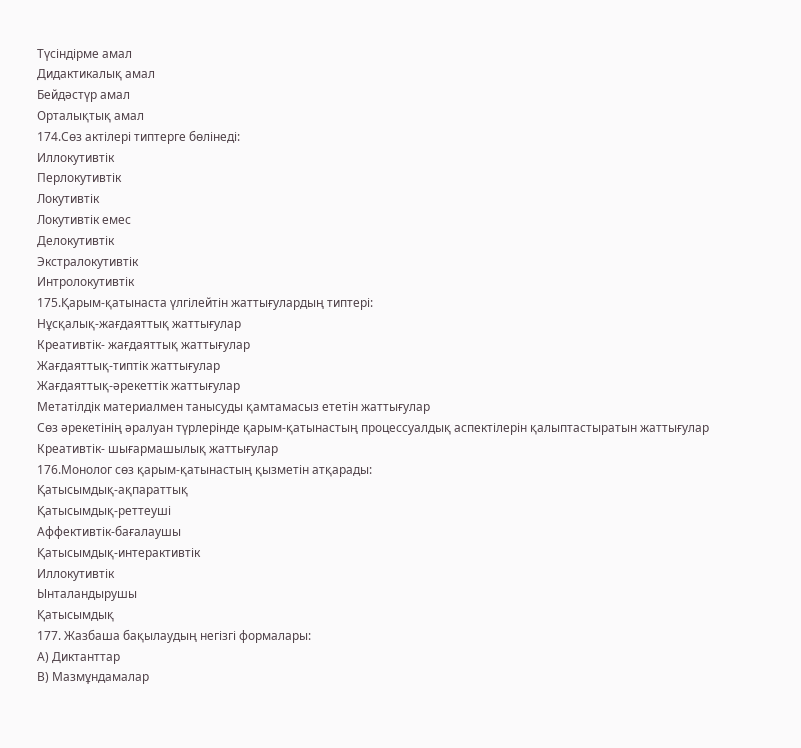Түсіндірме амал
Дидактикалық амал
Бейдәстүр амал
Орталықтық амал
174.Сөз актілері типтерге бөлінеді:
Иллокутивтік
Перлокутивтік
Локутивтік
Локутивтік емес
Делокутивтік
Экстралокутивтік
Интролокутивтік
175.Қарым-қатынаста үлгілейтін жаттығулардың типтері:
Нұсқалық-жағдаяттық жаттығулар
Креативтік- жағдаяттық жаттығулар
Жағдаяттық-типтік жаттығулар
Жағдаяттық-әрекеттік жаттығулар
Метатілдік материалмен танысуды қамтамасыз ететін жаттығулар
Сөз әрекетінің әралуан түрлерінде қарым-қатынастың процессуалдық аспектілерін қалыптастыратын жаттығулар
Креативтік- шығармашылық жаттығулар
176.Монолог сөз қарым-қатынастың қызметін атқарады:
Қатысымдық-ақпараттық
Қатысымдық-реттеуші
Аффективтік-бағалаушы
Қатысымдық-интерактивтік
Иллокутивтік
Ынталандырушы
Қатысымдық
177. Жазбаша бақылаудың негізгі формалары:
А) Диктанттар
В) Мазмұндамалар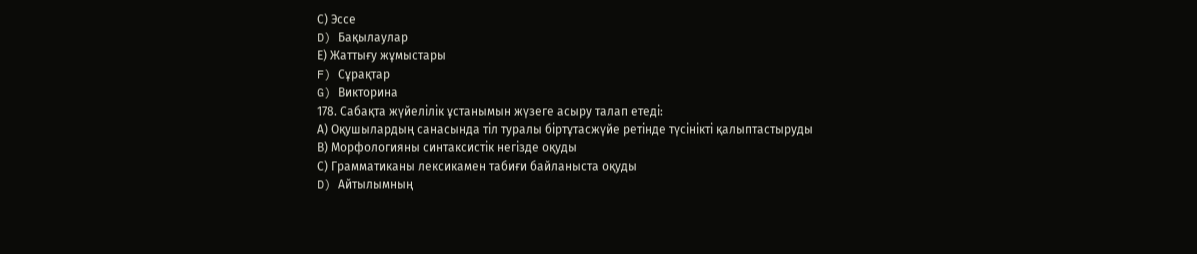С) Эссе
D) Бақылаулар
Е) Жаттығу жұмыстары
F) Сұрақтар
G) Викторина
178. Сабақта жүйелілік ұстанымын жүзеге асыру талап етеді:
А) Оқушылардың санасында тіл туралы біртұтасжүйе ретінде түсінікті қалыптастыруды
В) Морфологияны синтаксистік негізде оқуды
С) Грамматиканы лексикамен табиғи байланыста оқуды
D) Айтылымның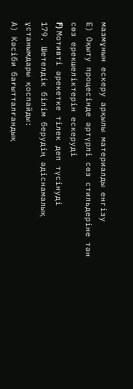мазмұнын ескеру арқылы материалды енгізу
Е) Оқыту процесінде әртүрлі сөз стильдеріне тән сөз ерекшеліктерін ескеруді
F) Мотивті әрекетке тілек деп түсінуді
179. Шетелдік білім берудің әдіснамалық ұстанымдары қоспайды:
А) Кәсіби бағытталғандық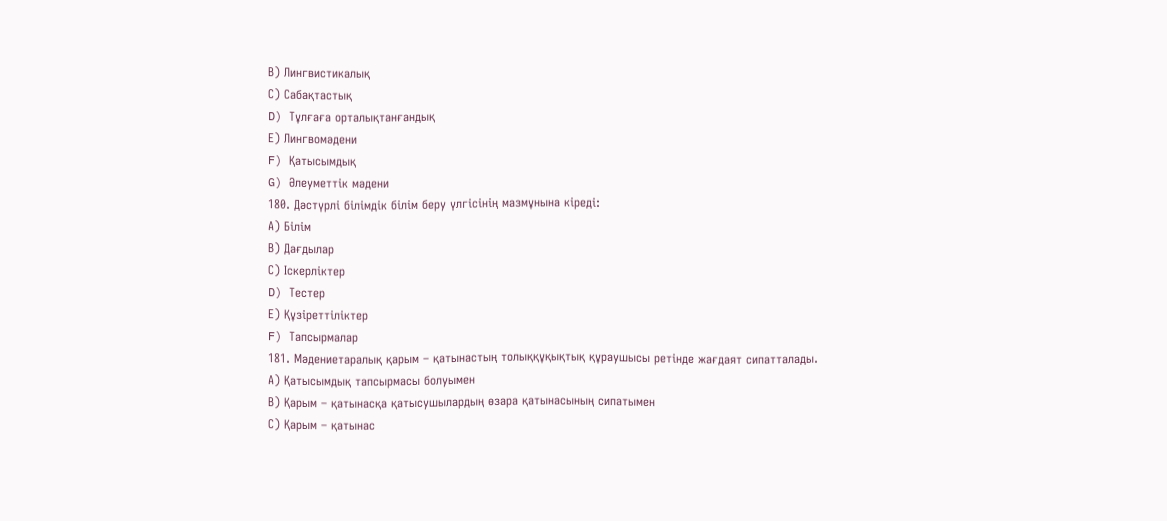В) Лингвистикалық
С) Сабақтастық
D) Тұлғаға орталықтанғандық
Е) Лингвомәдени
F) Қатысымдық
G) Әлеуметтік мәдени
180. Дәстүрлі білімдік білім беру үлгісінің мазмұнына кіреді:
А) Білім
В) Дағдылар
С) Іскерліктер
D) Тестер
Е) Құзіреттіліктер
F) Тапсырмалар
181. Мәдениетаралық қарым – қатынастың толыққұқықтық құраушысы ретінде жағдаят сипатталады.
А) Қатысымдық тапсырмасы болуымен
В) Қарым – қатынасқа қатысушылардың өзара қатынасының сипатымен
С) Қарым – қатынас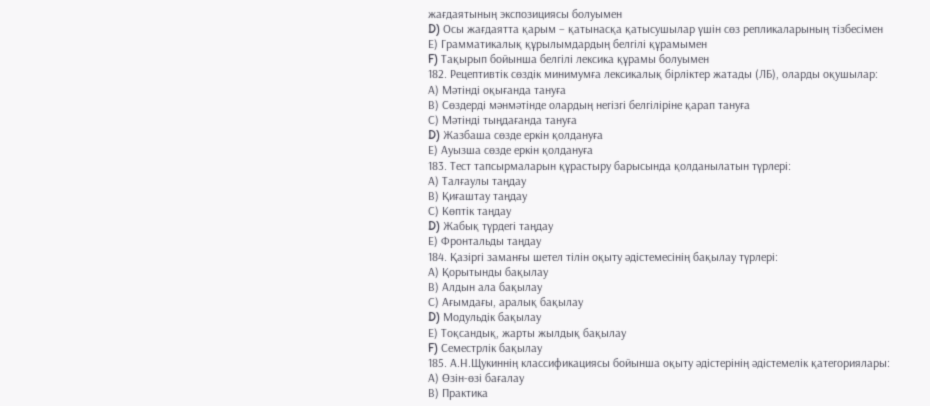жағдаятының экспозициясы болуымен
D) Осы жағдаятта қарым – қатынасқа қатысушылар үшін сөз репликаларының тізбесімен
Е) Грамматикалық құрылымдардың белгілі құрамымен
F) Тақырып бойынша белгілі лексика құрамы болуымен
182. Рецептивтік сөздік минимумға лексикалық бірліктер жатады (ЛБ), оларды оқушылар:
А) Мәтінді оқығанда тануға
В) Сөздерді мәнмәтінде олардың негізгі белгіліріне қарап тануға
С) Мәтінді тыңдағанда тануға
D) Жазбаша сөзде еркін қолдануға
Е) Ауызша сөзде еркін қолдануға
183. Тест тапсырмаларын құрастыру барысында қолданылатын түрлері:
А) Талғаулы таңдау
В) Қиғаштау таңдау
С) Көптік таңдау
D) Жабық түрдегі таңдау
Е) Фронтальды таңдау
184. Қазіргі заманғы шетел тілін оқыту әдістемесінің бақылау түрлері:
А) Қорытынды бақылау
В) Алдын ала бақылау
С) Ағымдағы, аралық бақылау
D) Модульдік бақылау
Е) Тоқсандық, жарты жылдық бақылау
F) Семестрлік бақылау
185. А.Н.Щукиннің классификациясы бойынша оқыту әдістерінің әдістемелік қатегориялары:
А) Өзін-өзі бағалау
В) Практика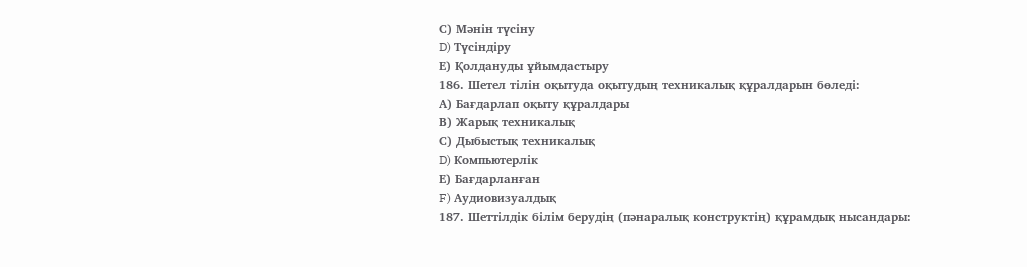С) Мәнін түсіну
D) Түсіндіру
Е) Қолдануды ұйымдастыру
186. Шетел тілін оқытуда оқытудың техникалық құралдарын бөледі:
А) Бағдарлап оқыту құралдары
В) Жарық техникалық
С) Дыбыстық техникалық
D) Компьютерлік
Е) Бағдарланған
F) Аудиовизуалдық
187. Шеттілдік білім берудің (пәнаралық конструктің) құрамдық нысандары: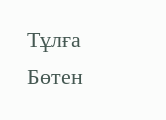Тұлға
Бөтен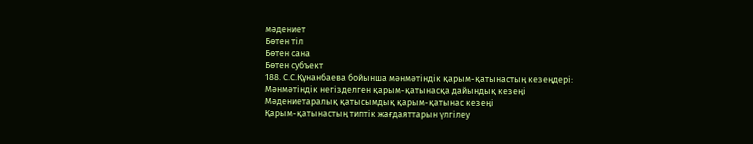мәдениет
Бөтен тіл
Бөтен сана
Бөтен субъект
188. С.С.Құнанбаева бойынша мәнмәтіндік қарым-қатынастың кезеңдері:
Мәнмәтіндік негізделген қарым-қатынасқа дайындық кезеңі
Мәдениетаралық қатысымдық қарым-қатынас кезеңі
Қарым-қатынастың типтік жағдаяттарын үлгілеу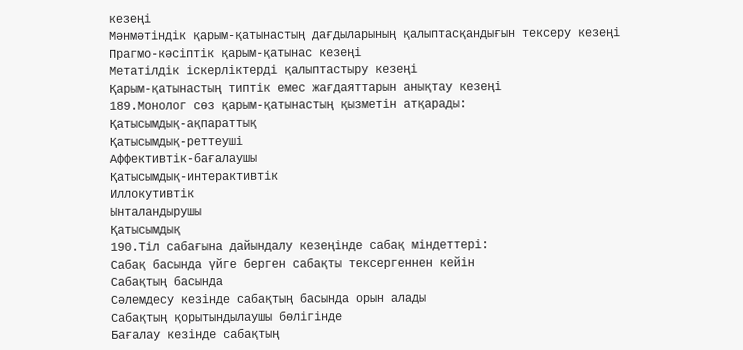кезеңі
Мәнмәтіндік қарым-қатынастың дағдыларының қалыптасқандығын тексеру кезеңі
Прагмо-кәсіптік қарым-қатынас кезеңі
Метатілдік іскерліктерді қалыптастыру кезеңі
Қарым-қатынастың типтік емес жағдаяттарын анықтау кезеңі
189.Монолог сөз қарым-қатынастың қызметін атқарады:
Қатысымдық-ақпараттық
Қатысымдық-реттеуші
Аффективтік-бағалаушы
Қатысымдық-интерактивтік
Иллокутивтік
Ынталандырушы
Қатысымдық
190.Тіл сабағына дайындалу кезеңінде сабақ міндеттері:
Сабақ басында үйге берген сабақты тексергеннен кейін
Сабақтың басында
Сәлемдесу кезінде сабақтың басында орын алады
Сабақтың қорытындылаушы бөлігінде
Бағалау кезінде сабақтың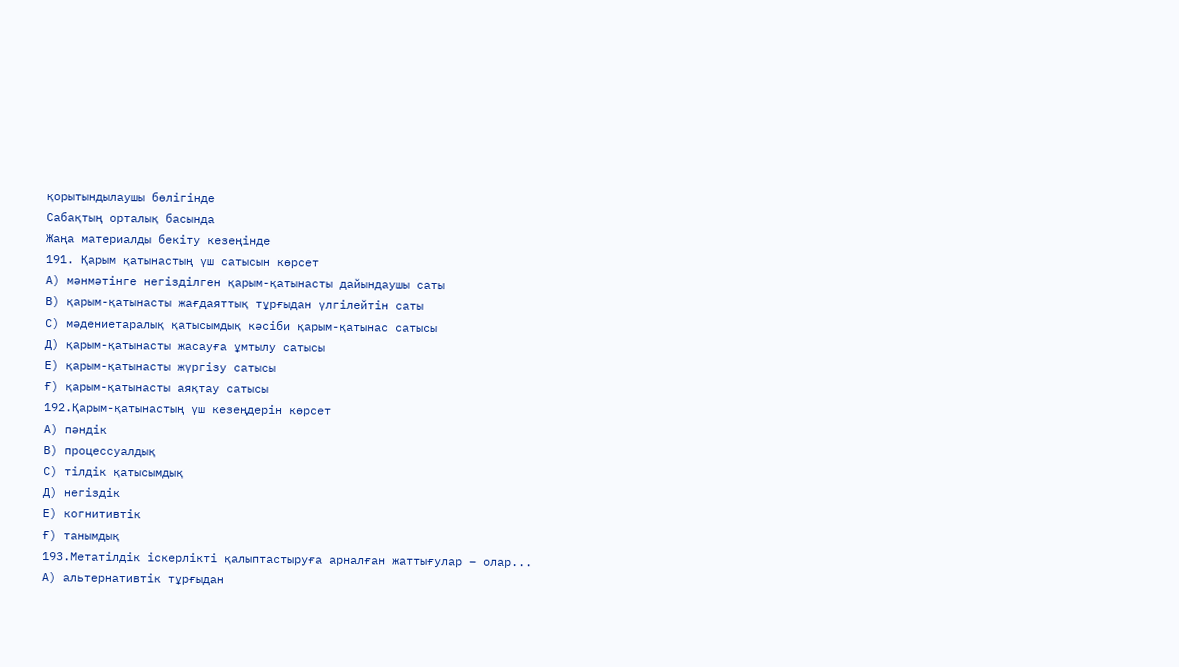қорытындылаушы бөлігінде
Сабақтың орталық басында
Жаңа материалды бекіту кезеңінде
191. Қарым қатынастың үш сатысын көрсет
А) мәнмәтінге негізділген қарым-қатынасты дайындаушы саты
В) қарым-қатынасты жағдаяттық тұрғыдан үлгілейтін саты
С) мәдениетаралық қатысымдық кәсіби қарым-қатынас сатысы
Д) қарым-қатынасты жасауға ұмтылу сатысы
Е) қарым-қатынасты жүргізу сатысы
Ғ) қарым-қатынасты аяқтау сатысы
192.Қарым-қатынастың үш кезеңдерін көрсет
А) пәндік
В) процессуалдық
С) тілдік қатысымдық
Д) негіздік
Е) когнитивтік
Ғ) танымдық
193.Метатілдік іскерлікті қалыптастыруға арналған жаттығулар – олар...
А) альтернативтік тұрғыдан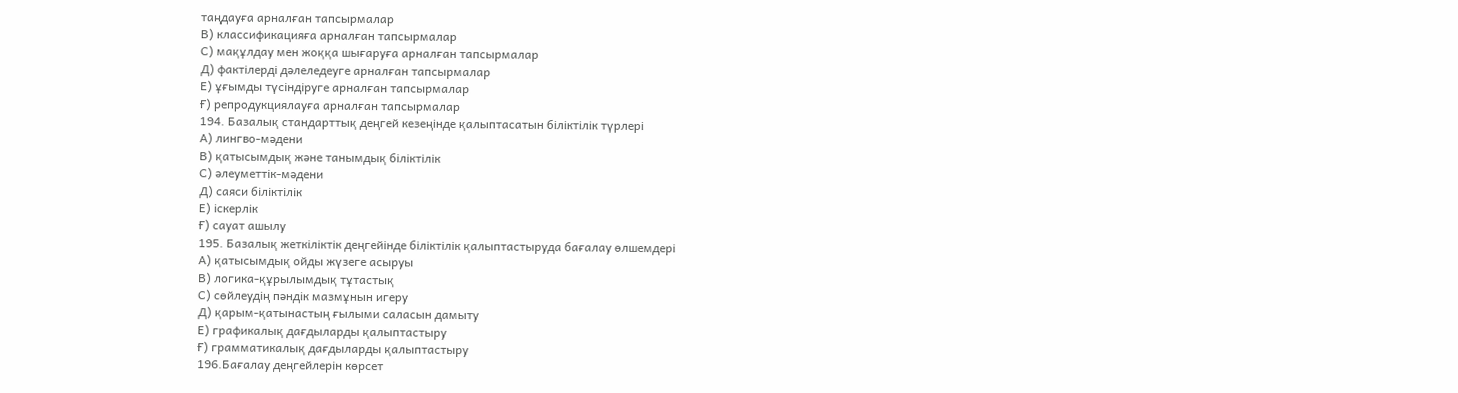таңдауға арналған тапсырмалар
В) классификацияға арналған тапсырмалар
С) мақұлдау мен жоққа шығаруға арналған тапсырмалар
Д) фактілерді дәлеледеуге арналған тапсырмалар
Е) ұғымды түсіндіруге арналған тапсырмалар
Ғ) репродукциялауға арналған тапсырмалар
194. Базалық стандарттық деңгей кезеңінде қалыптасатын біліктілік түрлері
А) лингво-мәдени
В) қатысымдық және танымдық біліктілік
С) әлеуметтік-мәдени
Д) саяси біліктілік
Е) іскерлік
Ғ) сауат ашылу
195. Базалық жеткіліктік деңгейінде біліктілік қалыптастыруда бағалау өлшемдері
А) қатысымдық ойды жүзеге асыруы
В) логика-құрылымдық тұтастық
С) сөйлеудің пәндік мазмұнын игеру
Д) қарым-қатынастың ғылыми саласын дамыту
Е) графикалық дағдыларды қалыптастыру
Ғ) грамматикалық дағдыларды қалыптастыру
196.Бағалау деңгейлерін көрсет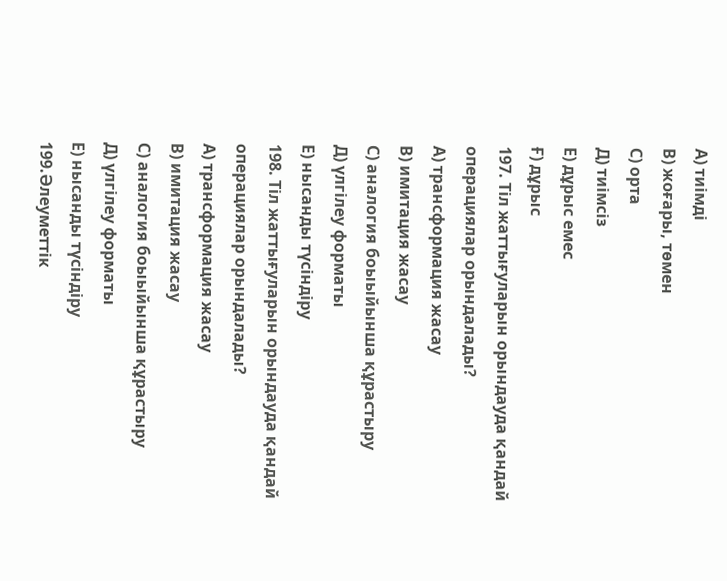А) тиімді
В) жоғары, төмен
С) орта
Д) тиімсіз
Е) дұрыс емес
Ғ) дұрыс
197. Тіл жаттығуларын орындауда қандай операциялар орындалады?
А) трансформация жасау
В) имитация жасау
С) аналогия боыыйынша құрастыру
Д) үлгілеу форматы
Е) нысанды түсіндіру
198. Тіл жаттығуларын орындауда қандай операциялар орындалады?
А) трансформация жасау
В) имитация жасау
С) аналогия боыыйынша құрастыру
Д) үлгілеу форматы
Е) нысанды түсіндіру
199.Әлеуметтік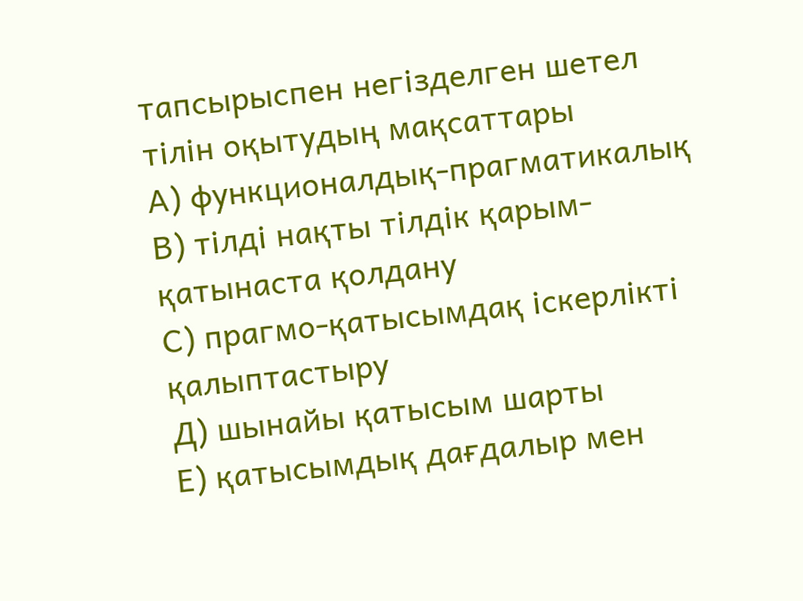тапсырыспен негізделген шетел тілін оқытудың мақсаттары
А) функционалдық-прагматикалық
В) тілді нақты тілдік қарым-қатынаста қолдану
С) прагмо-қатысымдақ іскерлікті қалыптастыру
Д) шынайы қатысым шарты
Е) қатысымдық дағдалыр мен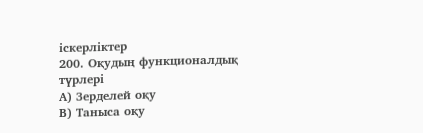іскерліктер
200. Оқудың функционалдық түрлері
А) Зерделей оқу
В) Таныса оқу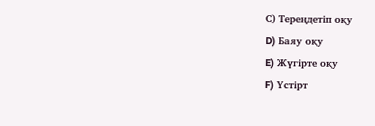С) Тереңдетіп оқу
D) Баяу оқу
E) Жүгірте оқу
F) Үстірт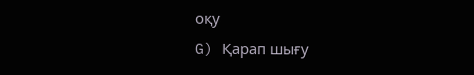оқу
G) Қарап шығу